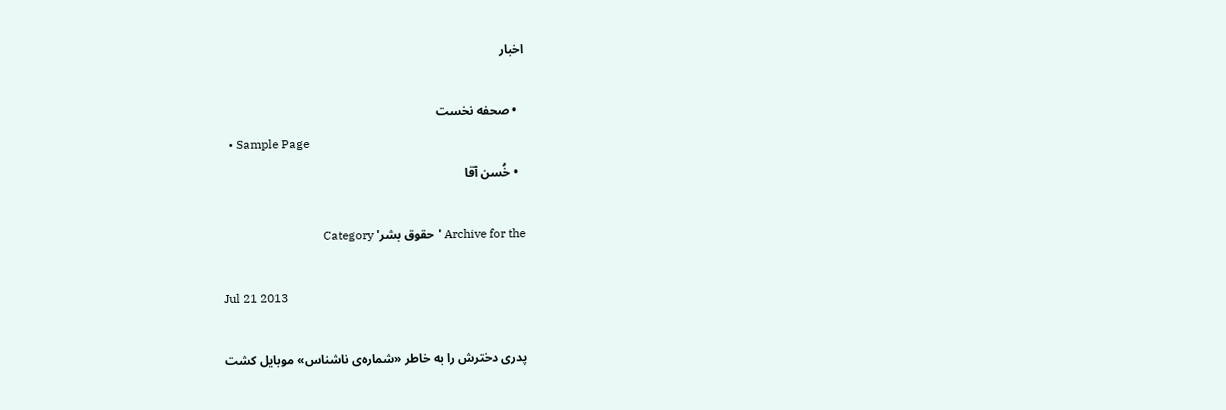اخبار

  • صحفه نخست
  • Sample Page
  • خُسن آقا

Archive for the 'حقوق بشر' Category

Jul 21 2013

پدری دخترش را به خاطر «شماره‌ی ناشناس» موبایل کشت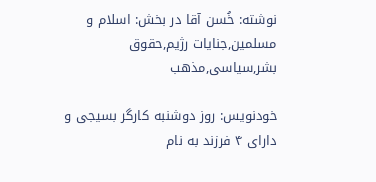نوشته: خُسن آقا در بخش: اسلام و مسلمین,جنایات رژیم,حقوق بشر,سیاسی,مذهب

خودنویس: روز دوشنبه کارگر بسیجی و دارای ۴ فرزند به نام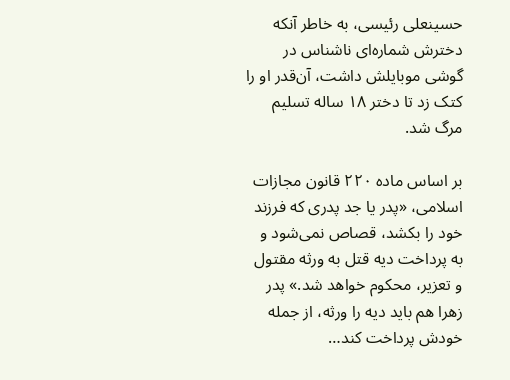حسینعلی رئیسی، به خاطر آنکه دخترش شماره‌ای ناشناس در گوشی موبایلش داشت، آن‌قدر او را کتک زد تا دختر ۱۸ ساله تسلیم مرگ شد.

بر اساس ماده ۲۲۰ قانون مجازات اسلامی، «پدر یا جد پدری که فرزند خود را بکشد، قصاص نمی‌شود و به پرداخت دیه قتل به ورثه مقتول و تعزیر، محکوم خواهد شد.» پدر زهرا هم باید دیه را ورثه، از جمله خودش پرداخت کند…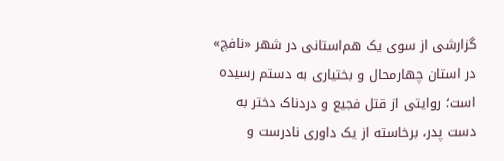گزارشی از سوی یک هم‌استانی در شهر «نافچ» در استان چهارمحال و بختیاری به دستم رسیده است؛ روایتی از قتل فجیع و دردناک دختر به دست پدر، برخاسته از یک داوری نادرست و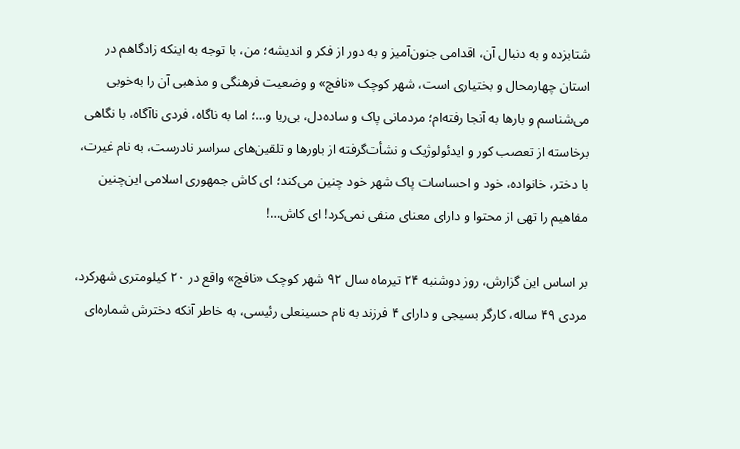شتابزده و به دنبال آن، اقدامی جنون‌آمیز و به دور از فکر و اندیشه؛ من، با توجه به اینکه زادگاهم در استان چهارمحال و بختیاری است، شهر کوچک «نافچ» و وضعیت فرهنگی و مذهبی آن را به‌خوبی می‌شناسم و بارها به آنجا رفته‌ام؛ مردمانی پاک و ساده‌دل، بی‌ریا و…؛ اما به ناگاه، فردی ناآگاه، با نگاهی برخاسته از تعصب کور و ایدئولوژیک و نشأت‌گرفته از باورها و تلقین‌های سراسر نادرست، به نام غیرت، با دختر، خانواده، خود و احساسات پاک شهر خود چنین می‌کند؛ ای کاش جمهوری اسلامی این‌چنین مفاهیم را تهی از محتوا و دارای معنای منفی نمی‌کرد! ای کاش…!

بر اساس این گزارش، روز دوشنبه ۲۴ تیرماه سال ۹۲ شهر کوچک «نافچ» واقع در ۲۰ کیلومتری شهرکرد، مردی ۴۹ ساله، کارگر بسیجی و دارای ۴ فرزند به نام حسینعلی رئیسی، به خاطر آنکه دخترش شماره‌ای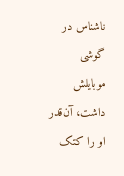ناشناس در گوشی موبایلش داشت، آن‌قدر او را کتک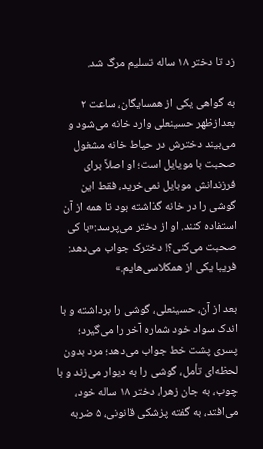زد تا دختر ۱۸ ساله تسلیم مرگ شد.

به گواهی یکی از همسایگان، ساعت ۲ بعدازظهر حسینعلی وارد خانه می‌شود و می‌بیند دخترش در حیاط خانه مشغول صحبت با مویایل است؛ او اصلاً برای فرزندانش موبایل نمی‌خرید، فقط این گوشی را در خانه گذاشته بود تا همه از آن استفاده کنند. او از دختر می‌پرسد:«با کی صحبت می‌کنی؟! دخترک جواب می‌دهد: فریبا یکی از همکلاسی‌هایم.»

بعد از آن، حسینعلی، گوشی را برداشته و با اندک سواد خود شماره آخر را می‌گیرد؛ پسری پشت خط جواب می‌دهد؛ مرد بدون لحظه‌ای تأمل، گوشی را به دیوار می‌زند و با چوب، به جان زهرا، دختر ۱۸ ساله خود، می‌افتد، به گفته پزشکی قانونی، ۵ ضربه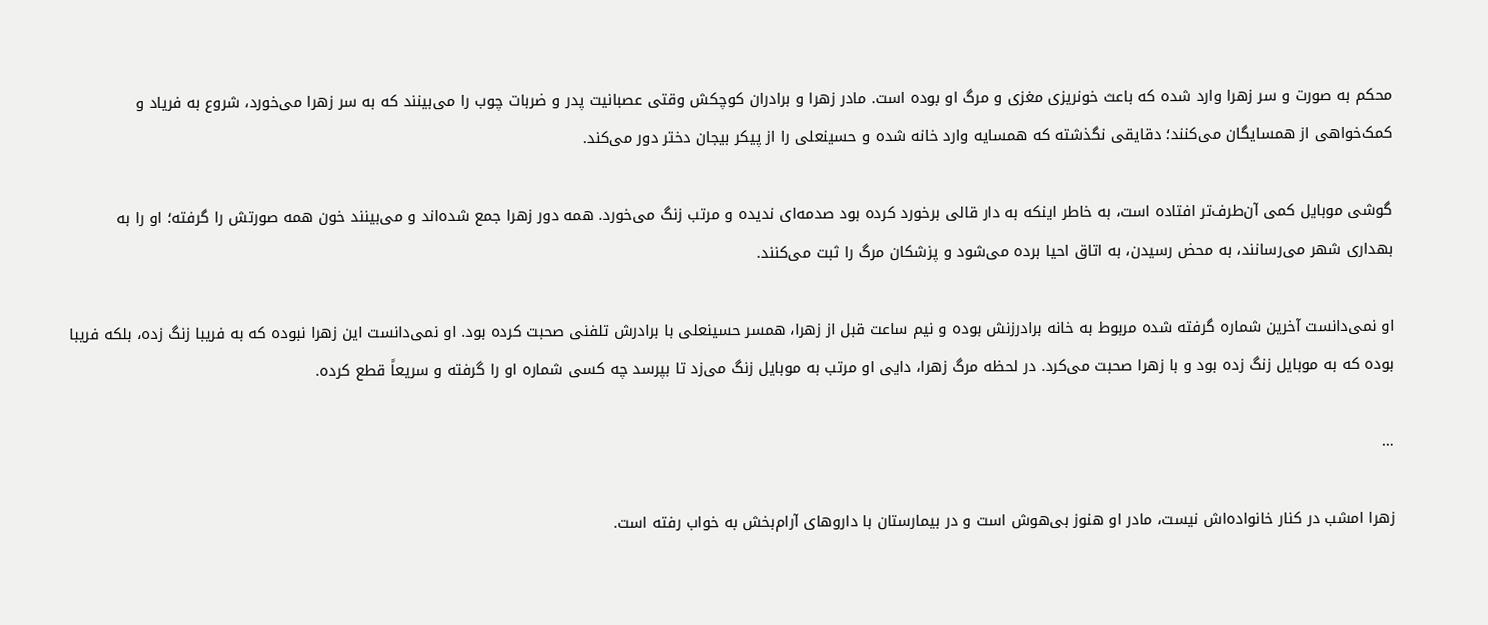محکم به صورت و سر زهرا وارد شده که باعث خونریزی مغزی و مرگ او بوده است. مادر زهرا و برادران کوچکش وقتی عصبانیت پدر و ضربات چوب را می‌بینند که به سر زهرا می‌خورد، شروع به فریاد و کمک‌خواهی از همسایگان می‌کنند؛ دقایقی نگذشته که همسایه وارد خانه شده و حسینعلی را از پیکر بیجان دختر دور می‌کند.

گوشی موبایل کمی آن‌طرف‌تر افتاده است، به خاطر اینکه به دار قالی برخورد کرده بود صدمه‌ای ندیده و مرتب زنگ می‌خورد. همه دور زهرا جمع شده‌اند و می‌بینند خون همه صورتش را گرفته؛ او را به بهداری شهر می‌رسانند، به محض رسیدن، به اتاق احیا برده می‌شود و پزشکان مرگ را ثبت می‌کنند.

او نمی‌دانست آخرین شماره گرفته شده مربوط به خانه برادرزنش بوده و نیم ساعت قبل از زهرا، همسر حسینعلی با برادرش تلفنی صحبت کرده بود. او نمی‌دانست این زهرا نبوده که به فریبا زنگ زده، بلکه فریبا بوده که به موبایل زنگ زده بود و با زهرا صحبت می‌کرد. در لحظه مرگ زهرا، دایی او مرتب به موبایل زنگ می‌زد تا بپرسد چه کسی شماره او را گرفته و سریعاً قطع کرده.

…

زهرا امشب در کنار خانواده‌اش نیست، مادر او هنوز بی‌هوش است و در بیمارستان با داروهای آرام‌بخش به خواب رفته است.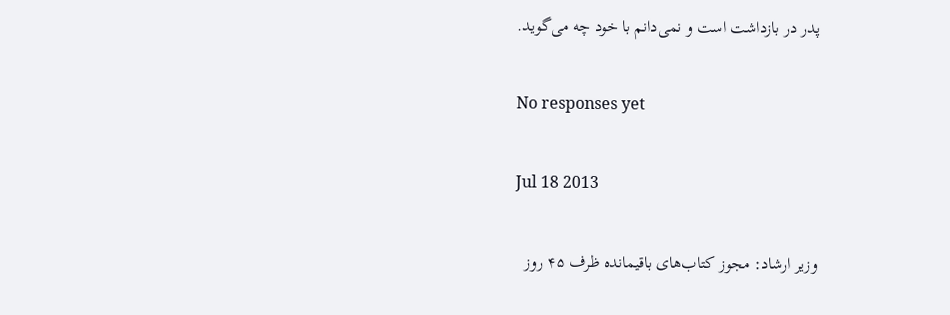پدر در بازداشت است و نمی‌دانم با خود چه می‌گوید.

No responses yet

Jul 18 2013

وزیر ارشاد: مجوز کتاب‌های باقیمانده ظرف ۴۵ روز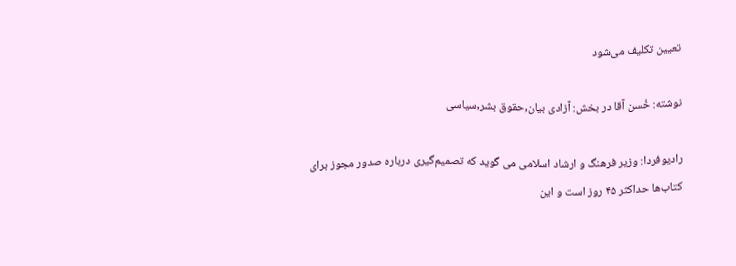تعیین تکلیف می‌شود

نوشته: خُسن آقا در بخش: آزادی بیان,حقوق بشر,سیاسی

رادیوفردا: وزیر فرهنگ و ارشاد اسلامی می گوید که تصمیم‌گیری درباره صدور مجوز برای کتاب‌ها حداکثر ۴۵ روز است و این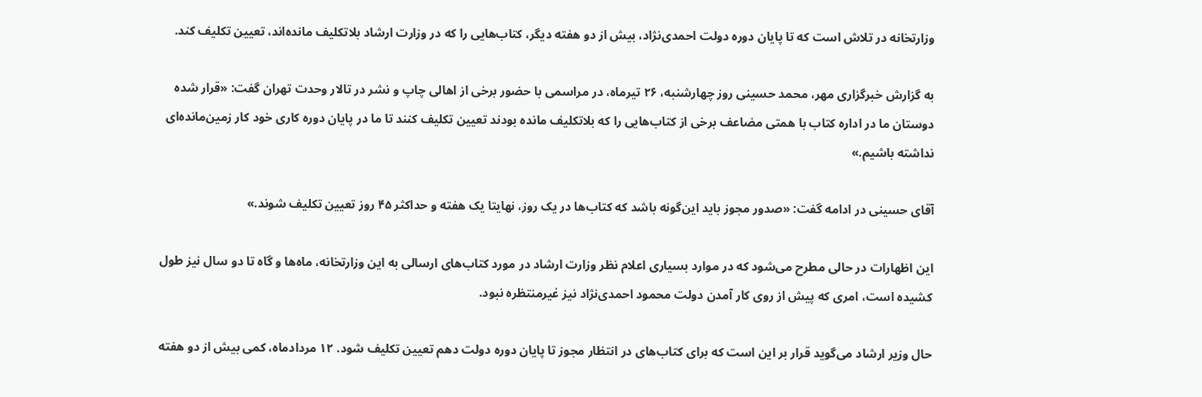وزارتخانه در تلاش است که تا پایان دوره دولت احمدی‌نژاد، بیش از دو هفته دیگر، کتاب‌هایی را که در وزارت ارشاد بلاتکلیف مانده‌اند، تعیین تکلیف کند.

به گزارش خبرگزاری مهر، محمد حسینی روز چهارشنبه، ۲۶ تیرماه، در مراسمی با حضور برخی از اهالی چاپ و نشر در تالار وحدت تهران گفت: «قرار شده دوستان ما در اداره کتاب با همتی مضاعف برخی از کتاب‌هایی را که بلاتکلیف مانده بودند تعیین تکلیف کنند تا ما در پایان دوره کاری خود کار زمین‌مانده‌ای نداشته باشیم.»

آقای حسینی در ادامه گفت: «صدور مجوز باید این‌گونه باشد که کتاب‌ها در یک روز، نهایتا یک هفته و حداکثر ۴۵ روز تعیین تکلیف شوند.»

این اظهارات در حالی مطرح می‌شود که در موارد بسیاری اعلام نظر وزارت ارشاد در مورد کتاب‌های ارسالی به این وزارتخانه، ماه‌ها و گاه تا دو سال نیز طول کشیده است، امری که پیش از روی کار آمدن دولت محمود احمدی‌نژاد نیز غیرمنتظره نبود.

حال وزیر ارشاد می‌گوید قرار بر این است که برای کتاب‌های در انتظار مجوز تا پایان دوره دولت دهم تعیین تکلیف شود. ۱۲ مردادماه، کمی بیش از دو هفته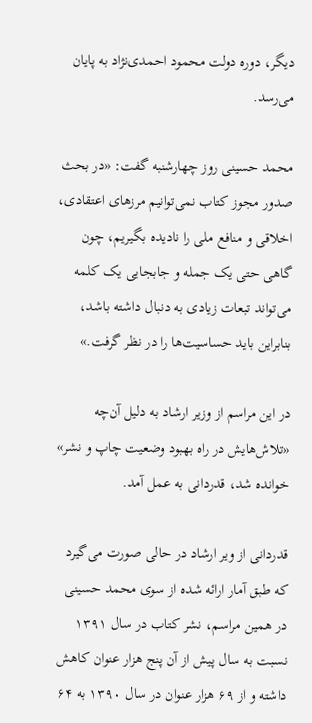دیگر، دوره دولت محمود احمدی‌نژاد به پایان می‌رسد.

محمد حسینی روز چهارشنبه گفت: «در بحث صدور مجوز کتاب نمی‌توانیم مرزهای اعتقادی، اخلاقی و منافع ملی را نادیده بگیریم، چون گاهی حتی یک جمله و جابجایی یک کلمه می‌تواند تبعات زیادی به دنبال داشته باشد، بنابراین باید حساسیت‌ها را در نظر گرفت.»

در این مراسم از وزیر ارشاد به دلیل آن‌چه «تلاش‌هایش در راه بهبود وضعیت چاپ و نشر» خوانده شد، قدردانی به عمل آمد.

قدردانی از ویر ارشاد در حالی صورت می‌گیرد که طبق آمار ارائه شده از سوی محمد حسینی در همین مراسم، نشر کتاب در سال ۱۳۹۱ نسبت به سال پیش از آن پنج هزار عنوان کاهش داشته و از ۶۹ هزار عنوان در سال ۱۳۹۰ به ۶۴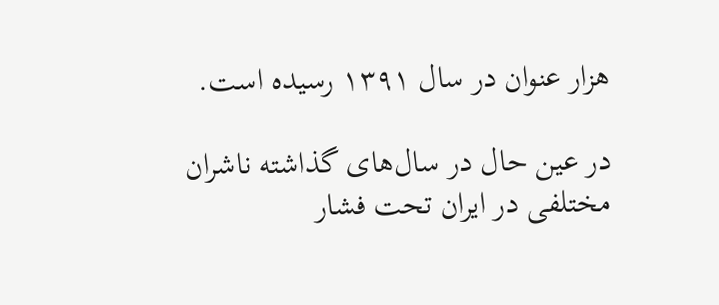هزار عنوان در سال ۱۳۹۱ رسیده است.

در عین حال در سال‌های گذاشته ناشران مختلفی در ایران تحت فشار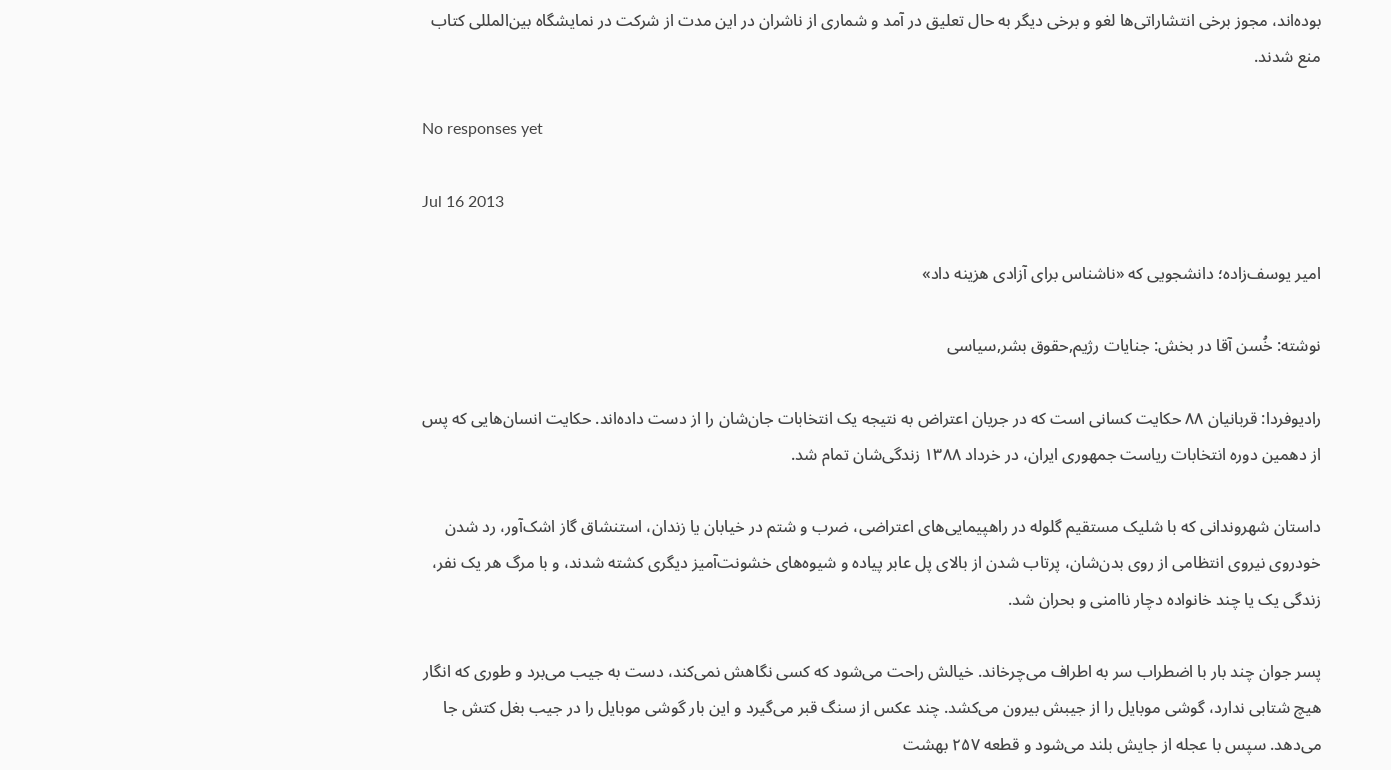بوده‌اند، مجوز برخی انتشاراتی‌ها لغو و برخی دیگر به حال تعلیق در آمد و شماری از ناشران در این مدت از شرکت در نمایشگاه بین‌المللی کتاب منع شدند.

No responses yet

Jul 16 2013

امیر یوسف‌زاده؛ دانشجویی که «ناشناس برای آزادی هزینه داد»

نوشته: خُسن آقا در بخش: جنایات رژیم,حقوق بشر,سیاسی

رادیوفردا: قربانیان ۸۸ حکایت کسانی است که در جریان اعتراض به نتیجه یک انتخابات جان‌شان را از دست داده‌اند. حکایت انسان‌هایی که پس از دهمین دوره انتخابات ریاست جمهوری ایران، در خرداد ۱۳۸۸ زندگی‌شان تمام شد.

داستان شهروندانی که با شلیک مستقیم گلوله در راهپیمایی‌های اعتراضی، ضرب و شتم در خیابان یا زندان، استنشاق گاز اشک‌آور، رد شدن خودروی نیروی انتظامی از روی بدن‌شان، پرتاب شدن از بالای پل عابر پیاده و شیوه‌های خشونت‌آمیز دیگری کشته شدند، و با مرگ هر یک نفر، زندگی یک یا چند خانواده دچار ناامنی و بحران شد.

پسر جوان چند بار با اضطراب سر به اطراف می‌چرخاند. خیالش راحت می‌شود که کسی نگاهش نمی‌کند، دست به جیب می‌برد و طوری که انگار هیچ شتابی ندارد، گوشی موبایل را از جیبش بیرون می‌کشد. چند عکس از سنگ قبر می‌گیرد و این بار گوشی موبایل را در جیب بغل کتش جا می‌دهد. سپس با عجله از جایش بلند می‌شود و قطعه ۲۵۷ بهشت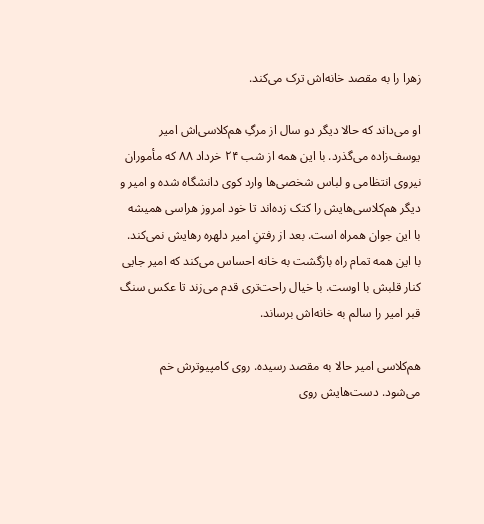زهرا را به مقصد خانه‌اش ترک می‌کند.

او می‌داند که حالا دیگر دو سال از مرگِ هم‌کلاسی‌اش امیر یوسف‌زاده می‌گذرد. با این همه از شب ۲۴ خرداد ۸۸ که مأموران نیروی انتظامی و لباس شخصی‌ها وارد کوی دانشگاه شده و امیر و دیگر هم‌کلاسی‌هایش را کتک زده‌اند تا خود امروز هراسی همیشه با این جوان همراه است. بعد از رفتنِ امیر دلهره رهایش نمی‌کند. با این همه تمام راه بازگشت به خانه احساس می‌کند که امیر جایی کنار قلبش با اوست. با خیال راحت‌تری قدم می‌زند تا عکس سنگ قبر امیر را سالم به خانه‌اش برساند.

هم‌کلاسی امیر حالا به مقصد رسیده. روی کامپیوترش خم می‌شود. دست‌هایش روی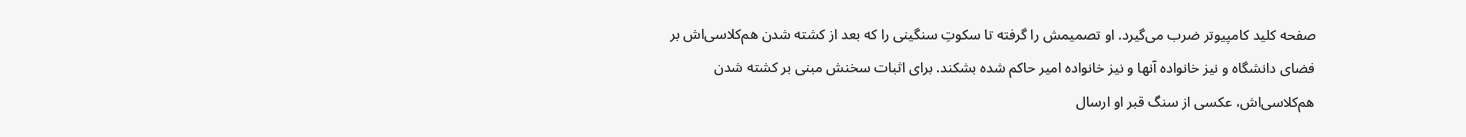صفحه کلید کامپیوتر ضرب می‌گیرد. او تصمیمش را گرفته تا سکوتِ سنگینی را که بعد از کشته شدن هم‌کلاسی‌اش بر فضای دانشگاه و نیز خانواده آنها و نیز خانواده امیر حاکم شده بشکند. برای اثبات سخنش مبنی بر کشته شدن هم‌کلاسی‌اش، عکسی از سنگ قبر او ارسال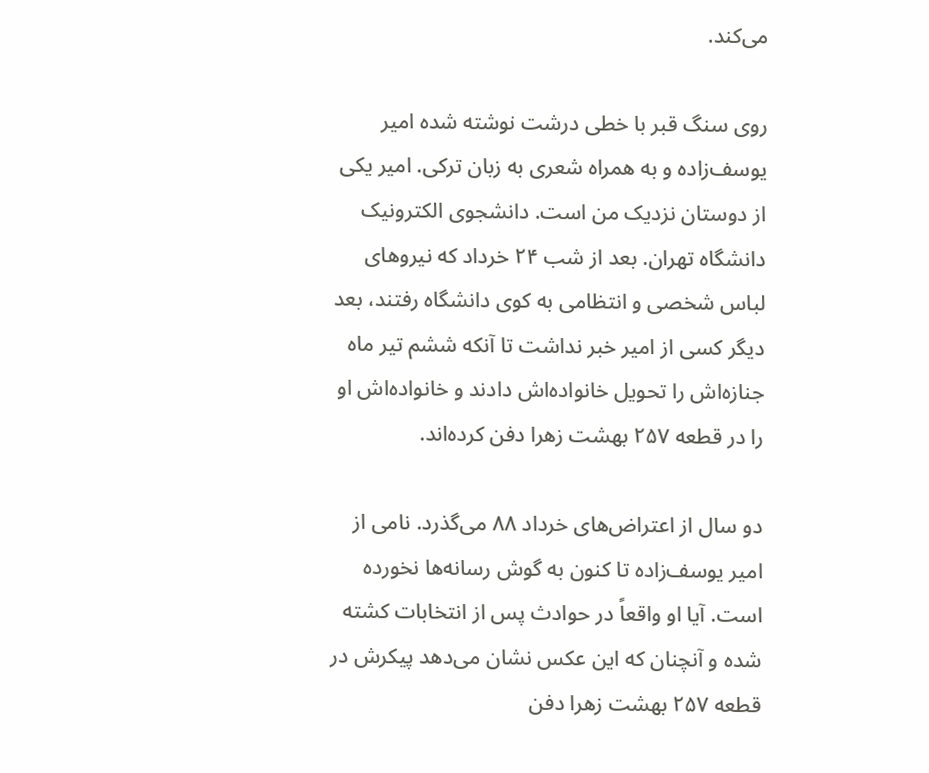می‌کند.

روی سنگ قبر با خطی درشت نوشته شده امیر یوسف‌زاده و به همراه شعری به زبان ترکی. امیر یکی از دوستان نزدیک من است. دانشجوی الکترونیک دانشگاه تهران. بعد از شب ۲۴ خرداد که نیروهای لباس شخصی و انتظامی به کوی دانشگاه رفتند، بعد دیگر کسی از امیر خبر نداشت تا آنکه ششم تیر ماه جنازه‌اش را تحویل خانواده‌اش دادند و خانواده‌اش او را در قطعه ۲۵۷ بهشت زهرا دفن کرده‌اند.

دو سال از اعتراض‌های خرداد ۸۸ می‌گذرد. نامی از امیر یوسف‌زاده تا کنون به گوش رسانه‌ها نخورده است. آیا او واقعاً در حوادث پس از انتخابات کشته شده و آنچنان که این عکس نشان می‌دهد پیکرش در قطعه ۲۵۷ بهشت زهرا دفن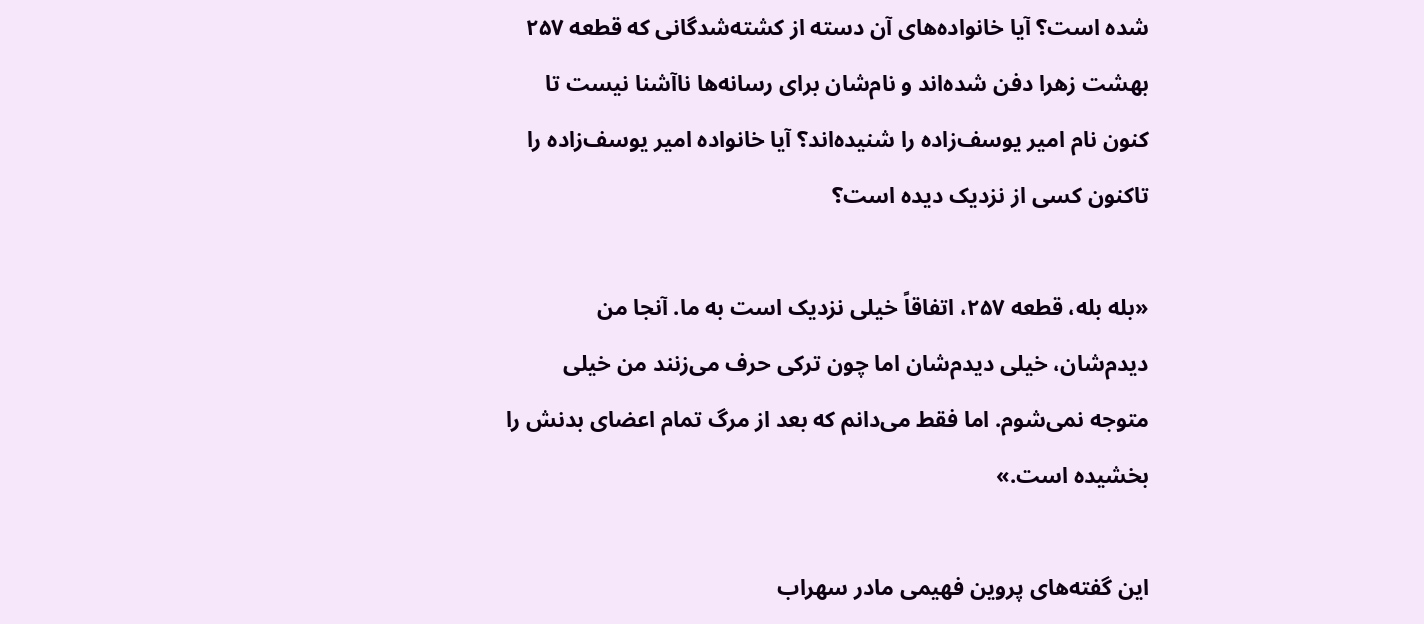شده است؟ آیا خانواده‌های آن دسته از کشته‌شدگانی که قطعه ۲۵۷ بهشت زهرا دفن شده‌اند و نام‌شان برای رسانه‌ها ناآشنا نیست تا کنون نام امیر یوسف‌زاده را شنیده‌اند؟ آیا خانواده امیر یوسف‌زاده را تاکنون کسی از نزدیک دیده است؟

«بله بله، قطعه ۲۵۷، اتفاقاً خیلی نزدیک است به ما. آنجا من دیدم‌شان، خیلی دیدم‌شان اما چون ترکی حرف می‌زنند من خیلی متوجه نمی‌شوم. اما فقط می‌دانم که بعد از مرگ تمام اعضای بدنش را بخشیده است.»

این گفته‌های پروین فهیمی مادر سهراب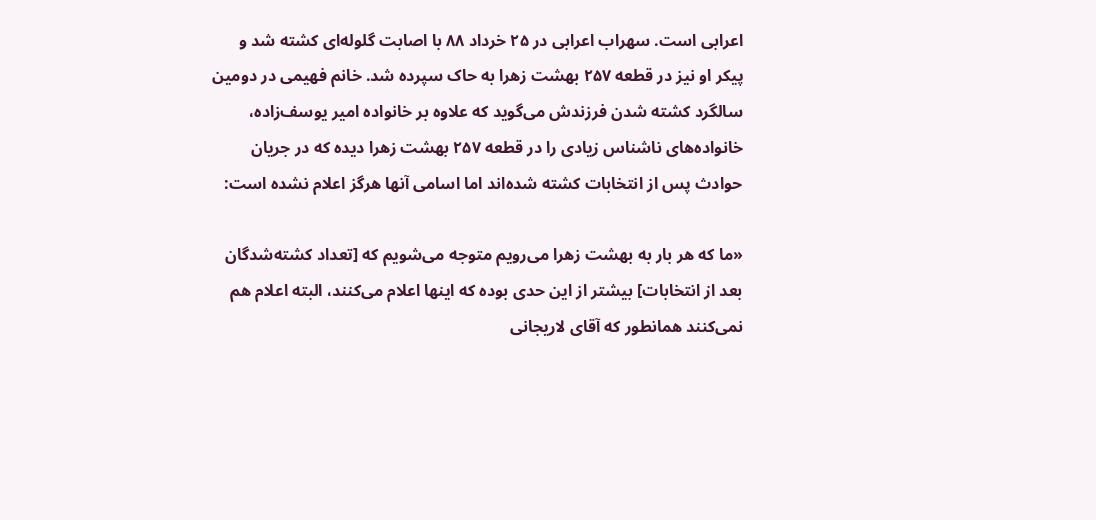اعرابی است. سهراب اعرابی در ۲۵ خرداد ۸۸ با اصابت گلوله‌ای کشته شد و پیکر او نیز در قطعه ۲۵۷ بهشت زهرا به حاک سپرده شد. خانم فهیمی در دومین سالگرد کشته شدن فرزندش می‌گوید که علاوه بر خانواده امیر یوسف‌زاده، خانواده‌های ناشناس زیادی را در قطعه ۲۵۷ بهشت زهرا دیده که در جریان حوادث پس از انتخابات کشته شده‌اند اما اسامی آنها هرگز اعلام نشده است:

«ما که هر بار به بهشت زهرا می‌رویم متوجه می‌شویم که [تعداد کشته‌شدگان بعد از انتخابات] بیشتر از این حدی بوده که اینها اعلام می‌کنند، البته اعلام هم نمی‌کنند همانطور که آقای لاریجانی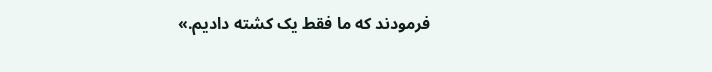فرمودند که ما فقط یک کشته دادیم.»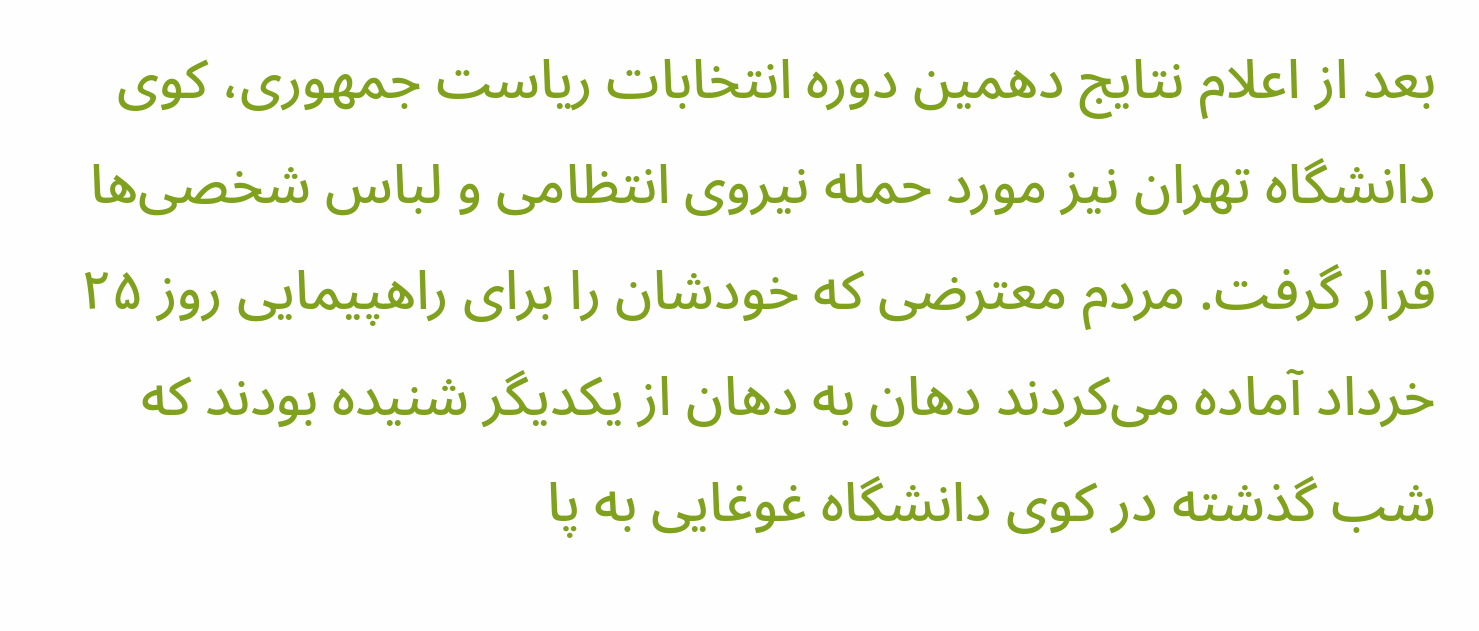بعد از اعلام نتایج دهمین دوره انتخابات ریاست جمهوری، کوی دانشگاه تهران نیز مورد حمله نیروی انتظامی و لباس شخصی‌ها قرار گرفت. مردم معترضی که خودشان را برای راهپیمایی روز ۲۵ خرداد آماده می‌کردند دهان به دهان از یکدیگر شنیده بودند که شب گذشته در کوی دانشگاه غوغایی به پا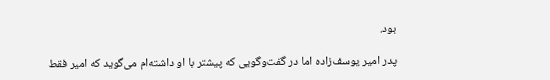بود.

پدر امیر یوسف‌زاده اما در گفت‌وگویی که پیشتر با او داشته‌ام می‌گوید که امیر فقط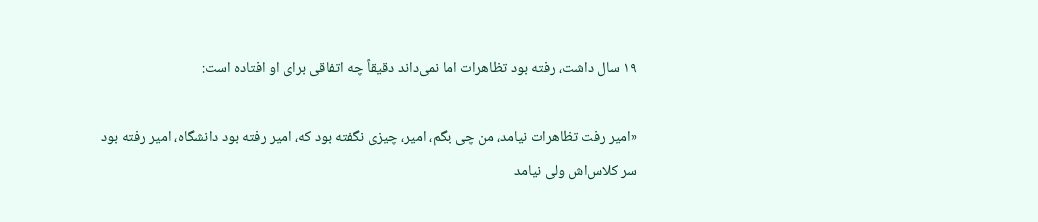۱۹ سال داشت، رفته بود تظاهرات اما نمی‌داند دقیقاً چه اتفاقی برای او افتاده است:

«امیر رفت تظاهرات نیامد، من چی بگم، امیر، چیزی نگفته بود که، امیر رفته بود دانشگاه، امیر رفته بود سر کلاس‌اش ولی نیامد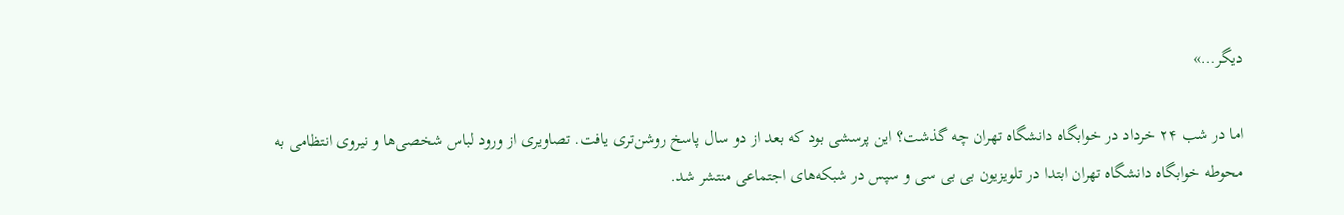دیگر…»

اما در شب ۲۴ خرداد در خوابگاه دانشگاه تهران چه گذشت؟ این پرسشی بود که بعد از دو سال پاسخ روشن‌تری یافت. تصاویری از ورود لباس شخصی‌ها و نیروی انتظامی به محوطه خوابگاه دانشگاه تهران ابتدا در تلویزیون بی بی سی و سپس در شبکه‌های اجتماعی منتشر شد.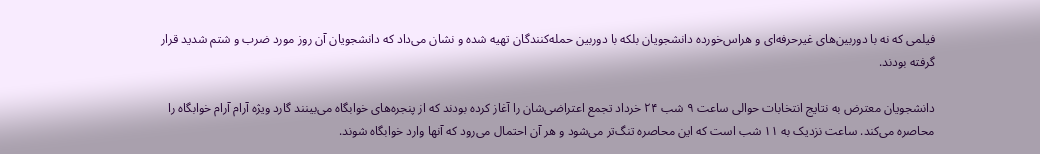فیلمی که نه با دوربین‌های غیرحرفه‌ای و هراس‌خورده دانشجویان بلکه با دوربین حمله‌کنندگان تهیه شده و نشان می‌داد که دانشجویان آن روز مورد ضرب و شتم شدید قرار گرفته بودند.

دانشجویان معترض به نتایج انتخابات حوالی ساعت ۹ شب ۲۴ خرداد تجمع اعتراضی‌شان را آغاز کرده بودند که از پنجره‌های خوابگاه می‌بینند گارد ویژه آرام آرام خوابگاه را محاصره می‌کند. ساعت نزدیک به ۱۱ شب است که این محاصره تنگ‌تر می‌شود و هر آن احتمال می‌رود که آنها وارد خوابگاه شوند.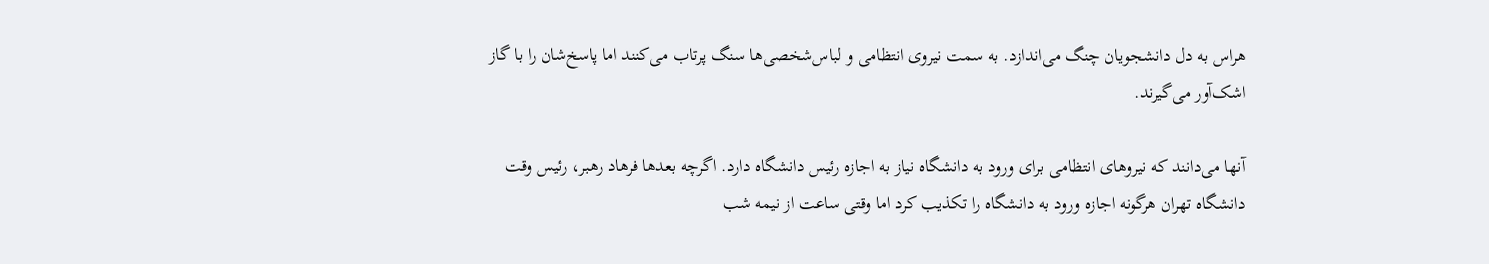هراس به دل دانشجویان چنگ می‌اندازد. به سمت نیروی انتظامی و لباس‌شخصی‌ها سنگ پرتاب می‌کنند اما پاسخ‌شان را با گاز اشک‌آور می‌گیرند.

آنها می‌دانند که نیروهای انتظامی برای ورود به دانشگاه نیاز به اجازه رئیس دانشگاه دارد. اگرچه بعدها فرهاد رهبر، رئیس وقت دانشگاه تهران هرگونه اجازه ورود به دانشگاه را تکذیب کرد اما وقتی ساعت از نیمه شب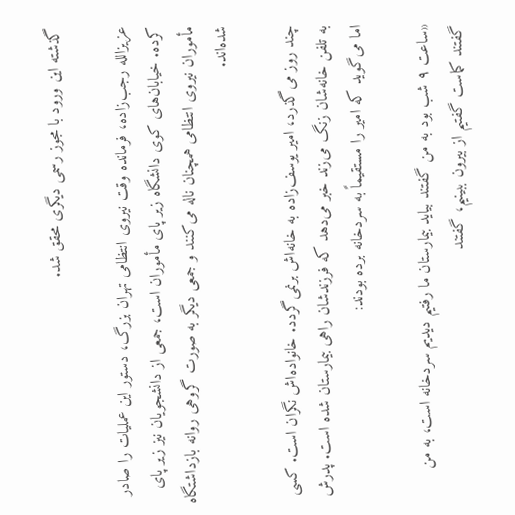گذشته این ورود با مجوز رسمی دیگری محقق شد.

عزیزالله رجب‌زاده، فرمانده وقت نیروی انتظامی تهران بزرگ، دستور این عملیات را صادر کرده. خیابان‌های کوی دانشگاه زیر پای مأموران است، جمعی از دانشجویان نیز زیر پای مأموران نیروی انتظامی همچنان ناله می‌کنند و جمعی دیگر به صورت گروهی روانه بازداشتگاه شده‌اند.

چند روز می‌گذرد، امیر یوسف‌زاده به خانه‌اش برنمی‌گردد. خانواده‌اش نگران است. کسی به تلفن خانه‌شان زنگ می‌زند خبر می‌دهد که فرزندشان راهی بیمارستان شده است. پدرش اما می‌گوید که امیر را مستقیماً به سردخانه برده بودند:

«ساعت ۹ شب بود به من گفتند بیاید بیمارستان ما رفتیم دیدیم سردخانه است، به من گفتند کماست گفتیم از بیرون ببینیم، گفتند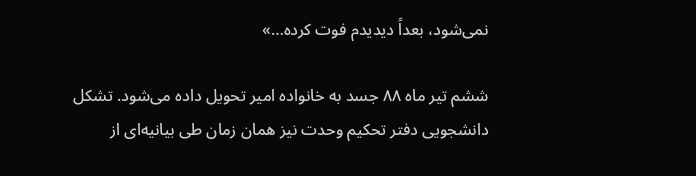نمی‌شود، بعداً دیدیدم فوت کرده…»

ششم تیر ماه ۸۸ جسد به خانواده امیر تحویل داده می‌شود. تشکل دانشجویی دفتر تحکیم وحدت نیز همان زمان طی بیانیه‌ای از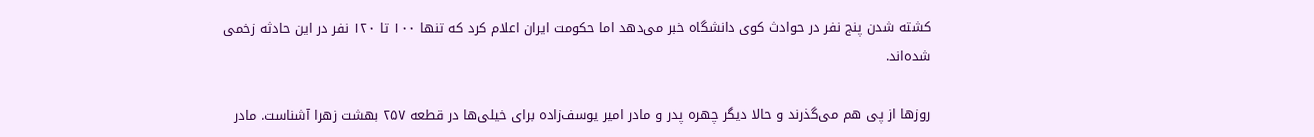کشته شدن پنج نفر در حوادث کوی دانشگاه خبر می‌دهد اما حکومت ایران اعلام کرد که تنها ۱۰۰ تا ۱۲۰ نفر در این حادثه زخمی شده‌اند.

روزها از پی هم می‌گذرند و حالا دیگر چهره پدر و مادر امیر یوسف‌زاده برای خیلی‌ها در قطعه ۲۵۷ بهشت زهرا آشناست. مادر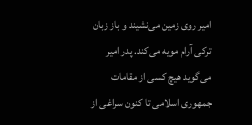امیر روی زمین می‌نشیند و باز زبان ترکی آرام مویه می‌کند. پدر امیر می‌گوید هیچ کسی از مقامات جمهوری اسلامی تا کنون سراغی از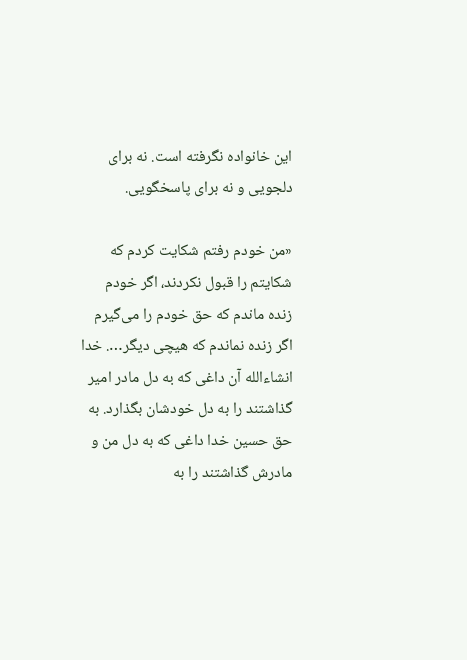این خانواده نگرفته است. نه برای دلجویی و نه برای پاسخگویی.

«من خودم رفتم شکایت کردم که شکایتم را قبول نکردند، اگر خودم زنده ماندم که حق خودم را می‌گیرم اگر زنده نماندم که هیچی دیگر…. خدا انشاءالله آن داغی که به دل مادر امیر گذاشتند را به دل خودشان بگذارد. به حق حسین خدا داغی که به دل من و مادرش گذاشتند را به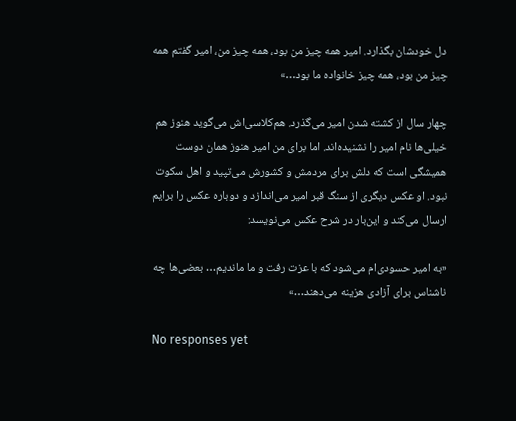دل خودشان بگذارد. امیر همه چیز من بود، همه چیز من، امیر گفتم همه چیز من بود، همه چیز خانواده ما بود…»

چهار سال از کشته شدن امیر می‌گذرد. هم‌کلاسی‌اش می‌گوید هنوز هم خیلی‌ها نام امیر را نشنیده‌اند. اما برای من امیر هنوز همان دوست همیشگی است که دلش برای مردمش و کشورش می‌تپید و اهل سکوت نبود. او عکس دیگری از سنگ قبر امیر می‌اندازد و دوباره عکس را برایم ارسال می‌کند و این‌بار در شرح عکس می‌نویسد:

«به امیر حسودی‌ام می‌شود که با عزت رفت و ما ماندیم… بعضی‌ها چه ناشناس برای آزادی هزینه می‌دهند…»

No responses yet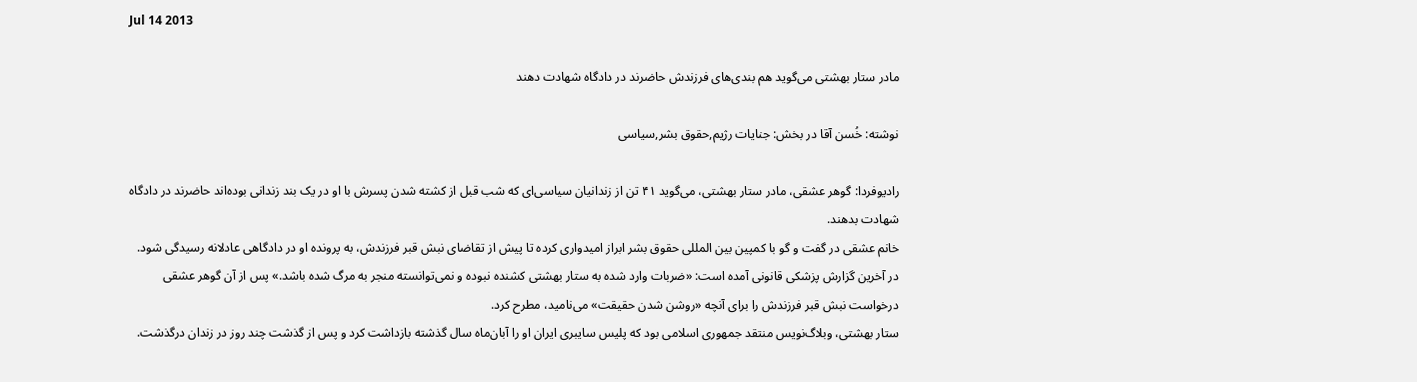Jul 14 2013

مادر ستار بهشتی می‌گوید هم بندی‌های فرزندش حاضرند در دادگاه شهادت دهند

نوشته: خُسن آقا در بخش: جنایات رژیم,حقوق بشر,سیاسی

رادیوفردا: گوهر عشقی، مادر ستار بهشتی، می‌گوید ۴۱ تن از زندانیان سیاسی‌ای که شب قبل از کشته شدن پسرش با او در یک بند زندانی بوده‌اند حاضرند در دادگاه شهادت بدهند.
خانم عشقی در گفت و گو با کمپین بین المللی حقوق بشر ابراز امیدواری کرده تا پیش از تقاضای نبش قبر فرزندش، به پرونده او در دادگاهی عادلانه رسیدگی شود.
در آخرین گزارش پزشکی قانونی آمده است: «ضربات وارد شده به ستار بهشتی کشنده نبوده و نمی‌توانسته منجر به مرگ شده باشد.» پس از آن گوهر عشقی درخواست نبش قبر فرزندش را برای آنچه «روشن شدن حقیقت» می‌نامید، مطرح کرد.
ستار بهشتی، وبلاگ‌نویس منتقد جمهوری اسلامی بود که پلیس سایبری ایران او را آبان‌ماه سال گذشته بازداشت کرد و پس از گذشت چند روز در زندان درگذشت.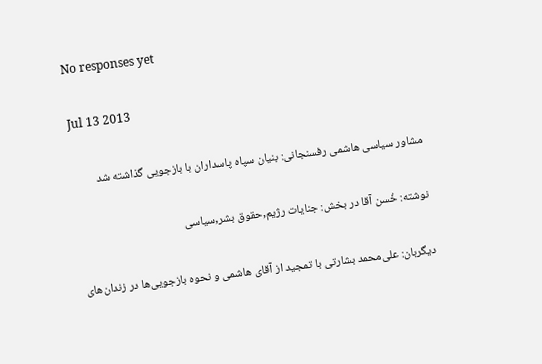No responses yet

Jul 13 2013

مشاور سیاسی هاشمی رفسنجانی: بنیان سپاه پاسداران با بازجویی گذاشته شد

نوشته: خُسن آقا در بخش: جنایات رژیم,حقوق بشر,سیاسی

دیگربان: علی‌محمد بشارتی با تمجید از آقای هاشمی و نحوه بازجویی‌ها در زندان‌های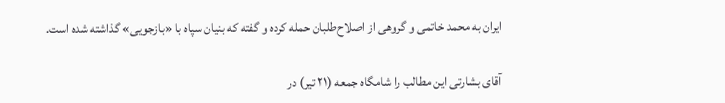ایران به محمد خاتمی و گروهی از اصلاح‌طلبان حمله کرده و گفته که بنیان سپاه با «بازجویی» گذاشته شده است.

آقای بشارتی این مطالب را شامگاه جمعه (۲۱ تیر) در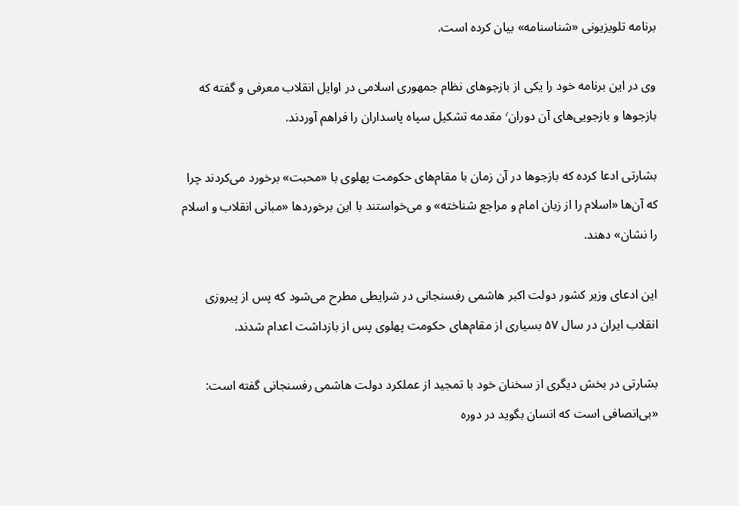برنامه تلویزیونی «شناسنامه» بیان کرده است.

وی در این برنامه خود را یکی از بازجو‌های نظام جمهوری اسلامی در اوایل انقلاب معرفی و گفته که بازجو‌ها و بازجویی‌های آن دوران٬ مقدمه تشکیل سپاه پاسداران را فراهم آوردند.

بشارتی ادعا کرده که بازجو‌ها در آن زمان با مقام‌های حکومت پهلوی با «محبت» برخورد می‌کردند چرا که آن‌ها «اسلام را از زبان امام و مراجع شناخته» و می‌خواستند با این برخورد‌ها «مبانی انقلاب و اسلام را نشان» دهند.

این ادعای وزیر کشور دولت اکبر هاشمی رفسنجانی در شرایطی مطرح می‌شود که پس از پیروزی انقلاب ایران در سال ۵۷ بسیاری از مقام‌های حکومت پهلوی پس از بازداشت اعدام شدند.

بشارتی در بخش دیگری از سخنان خود با تمجید از عملکرد دولت هاشمی رفسنجانی گفته است: «بی‌انصافی است که انسان بگوید در دوره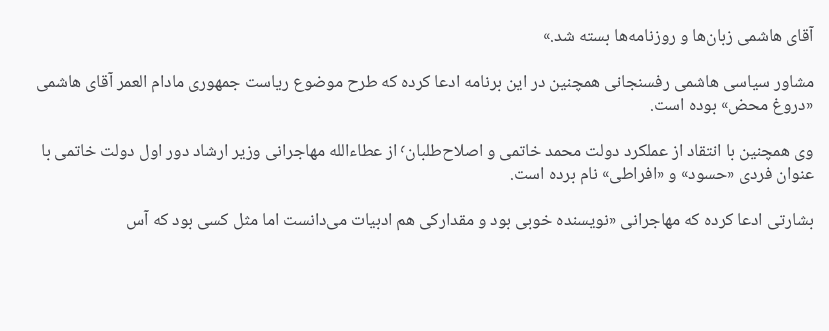آقای هاشمی زبان‌ها و روزنامه‌ها بسته شد.»

مشاور سیاسی هاشمی رفسنجانی همچنین در این برنامه ادعا کرده که طرح موضوع ریاست جمهوری مادام العمر آقای هاشمی «دروغ محض» بوده است.

وی همچنین با انتقاد از عملکرد دولت محمد خاتمی و اصلاح‌طلبان٬ از عطا‌ء‌الله مهاجرانی وزیر ارشاد دور اول دولت خاتمی با عنوان فردی «حسود» و «افراطی» نام برده است.

بشارتی ادعا کرده که مهاجرانی «نویسنده خوبی بود و مقدارکی هم ادبیات می‌دانست اما مثل کسی بود که آس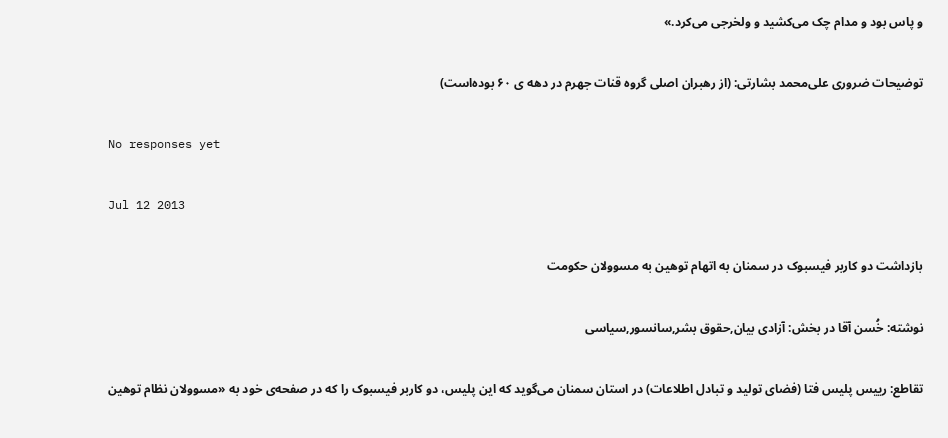و پاس بود و مدام چک می‌کشید و ولخرجی می‌کرد.»

توضیحات ضروری علی‌محمد بشارتی: (از رهبران اصلی گروه قنات جهرم در دهه ی ۶۰ بوده‌است)

No responses yet

Jul 12 2013

بازداشت دو کاربر فیسبوک در سمنان به اتهام توهین به مسوولان حکومت

نوشته: خُسن آقا در بخش: آزادی بیان,حقوق بشر,سانسور,سیاسی

تقاطع: رییس پلیس فتا (فضای تولید و تبادل اطلاعات) در استان سمنان می‌گوید که این پلیس، دو کاربر فیسبوک را که در صفحه‌ی خود به «مسوولان نظام توهین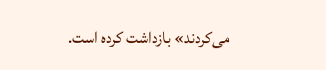می‌کردند» بازداشت کرده است.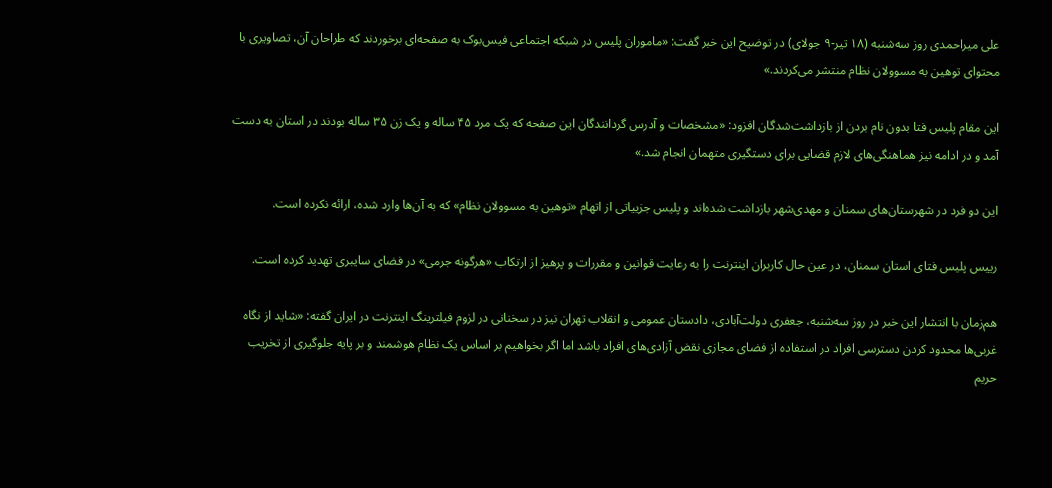علی میراحمدی روز سه‌شنبه (۱۸ تیر-۹ جولای) در توضیح این خبر گفت: «ماموران پلیس در شبکه اجتماعی فیس‌بوک به صفحه‌ای برخوردند که طراحان آن، تصاویری با محتوای توهین به مسوولان نظام منتشر می‌کردند.»

این مقام پلیس فتا بدون نام بردن از بازداشت‌شدگان افزود: «مشخصات و آدرس گردانندگان این صفحه که یک مرد ۴۵ ساله و یک زن ۳۵ ساله بودند در استان به دست آمد و در ادامه نیز هماهنگی‌های لازم قضایی برای دستگیری متهمان انجام شد.»

این دو فرد در شهرستان‌های سمنان و مهدی‌شهر بازداشت شده‌اند و پلیس جزییاتی از اتهام «توهین به مسوولان نظام» که به آن‌ها وارد شده، ارائه نکرده است.

رییس پلیس فتای استان سمنان، در عین حال کاربران اینترنت را به رعایت قوانین و مقررات و پرهیز از ارتکاب «هرگونه جرمی» در فضای سایبری تهدید کرده است.

هم‌زمان با انتشار این خبر در روز سه‌شنبه، جعفری دولت‌آبادی، دادستان عمومی و انقلاب تهران نیز در سخنانی در لزوم فیلترینگ اینترنت در ایران گفته: «شاید از نگاه غربی‌ها محدود کردن دسترسی افراد در استفاده از فضای مجازی نقض آزادی‌های افراد باشد اما اگر بخواهیم بر اساس یک نظام هوشمند و بر پایه جلوگیری از تخریب حریم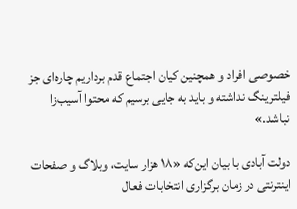خصوصی افراد و همچنین کیان اجتماع قدم برداریم چاره‌ای جز فیلترینگ نداشته و باید به جایی برسیم که محتوا آسیب‌زا نباشد.»

دولت آبادی با بیان این‌که «۱۸ هزار سایت، وبلاگ و صفحات اینترنتی در زمان برگزاری انتخابات فعال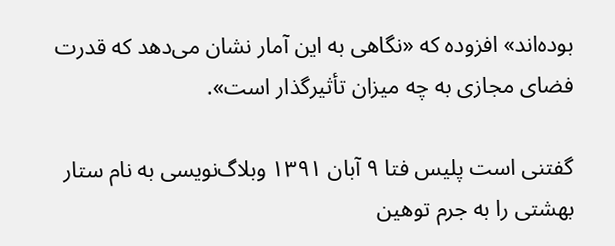بوده‌اند» افزوده که «نگاهی به این آمار نشان می‌دهد که قدرت فضای مجازی به چه میزان تأثیرگذار است».

گفتنی است پلیس فتا ۹ آبان ۱۳۹۱ وبلاگ‌نویسی به نام ستار بهشتی را به جرم توهین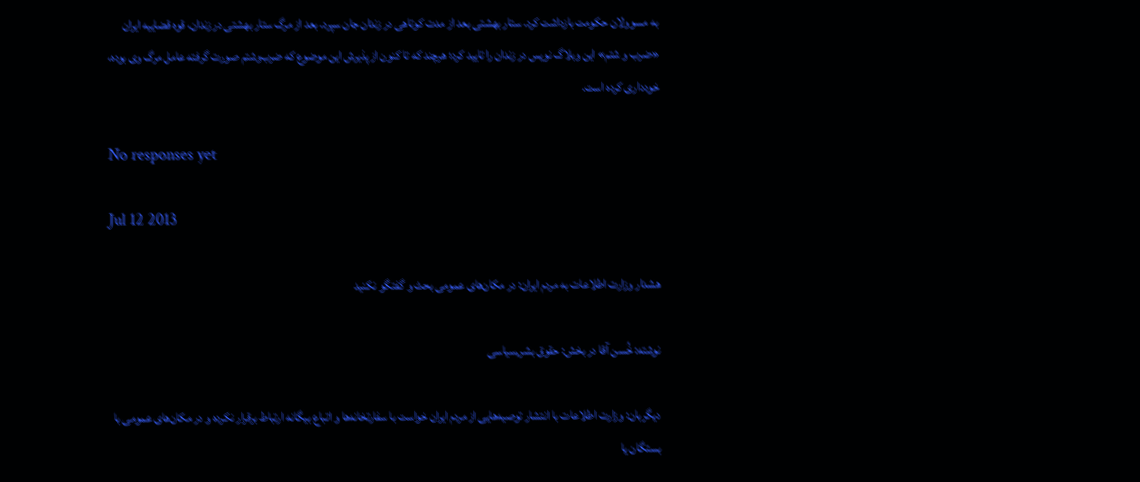به مسوولان حکومت بازداشت کرد. ستار بهشتی بعد از مدت کوتاهی در زندان جان سپرد. بعد از مرگ ستار بهشتی در زندان، قوه قضاییه ایران «ضرب و شتم» این وبلاگ نویس در زندان را تایید کرد؛ هرچند که تا کنون از پذیرش این موضوع که ضرب‌وشتم صورت گرفته عامل مرگ وی بوده، خودداری کرده است.

No responses yet

Jul 12 2013

هشدار وزارت اطلاعات به مردم ایران: در مکان‌های عمومی بحث و گفتگو نکنید

نوشته: خُسن آقا در بخش: حقوق بشر,سیاسی

دیگربان: وزارت اطلاعات با انتشار توصیه‌هایی از مردم ایران خواست با سفارتخانه‌ها و اتباع بیگانه ارتباط برقرار نکرده و در مکان‌های عمومی با بستگان یا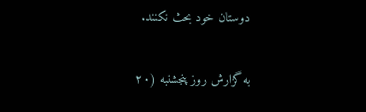دوستان خود بحث نکنند.

به گزارش روز پنجشنبه (۲۰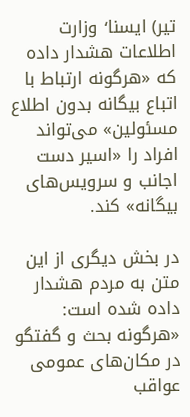تیر) ایسنا٬ وزارت اطلاعات هشدار داده که «هرگونه ارتباط با اتباع بیگانه بدون اطلاع مسئولین» می‌تواند افراد را «اسیر دست اجانب و سرویس‌های بیگانه» کند.

در بخش دیگری از این متن به مردم هشدار داده شده است: «هرگونه بحث و گفتگو در مکان‌های عمومی عواقب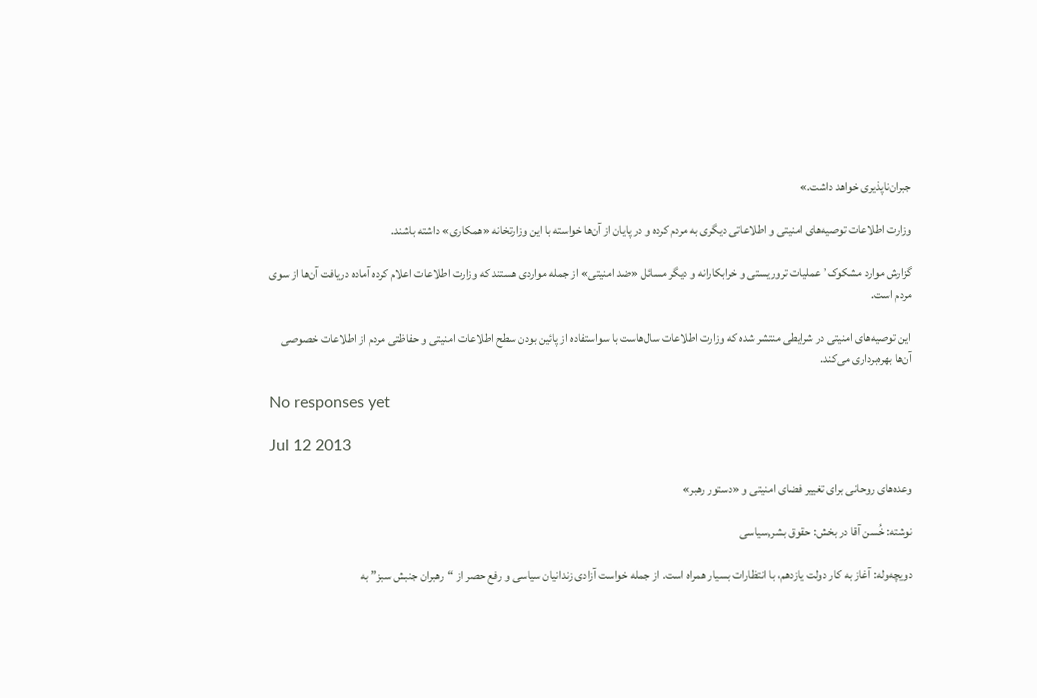جبران‌ناپذیری خواهد داشت.»

وزارت اطلاعات توصیه‌های امنیتی و اطلاعاتی دیگری به مردم کرده و در پایان از آن‌ها خواسته با این وزارتخانه «همکاری» داشته باشند.

گزارش موارد مشکوک٬ عملیات تروریستی و خرابکارانه و دیگر مسائل «ضد امنیتی» از جمله مواردی هستند که وزارت اطلاعات اعلام کرده آماده دریافت آن‌ها از سوی مردم است.

این توصیه‌های امنیتی در شرایطی منتشر شده که وزارت اطلاعات سال‌هاست با سواستفاده از پائین بودن سطح اطلاعات امنیتی و حفاظتی مردم از اطلاعات خصوصی آن‌ها بهر‌ه‌برداری می‌کند.

No responses yet

Jul 12 2013

وعده‌های روحانی برای تغییر فضای امنیتی و «دستور رهبر»

نوشته: خُسن آقا در بخش: حقوق بشر,سیاسی

دویچه‌وله: آغاز به کار دولت یازدهم، با انتظارات بسیار همراه است. از جمله خواست آزادی زندانیان سیاسی و رفع حصر از “رهبران جنبش سبز” به‌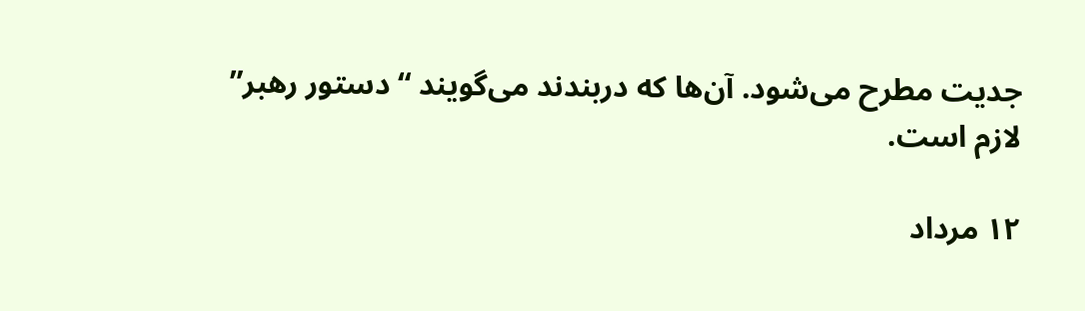جدیت مطرح می‌شود. آن‌ها که دربندند می‌گویند “دستور رهبر” لازم است.

۱۲ مرداد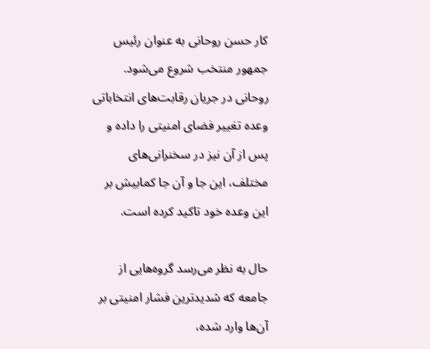کار حسن روحانی به عنوان رئیس جمهور منتخب شروع می‌شود. روحانی در جریان رقابت‌های انتخاباتی وعده تغییر فضای امنیتی را داده و پس از آن نیز در سخنرانی‌های مختلف، این جا و آن جا کمابیش بر این وعده خود تاکید کرده است.

حال به نظر می‌رسد گروه‌هایی از جامعه که شدیدترین فشار امنیتی بر آن‌ها وارد شده،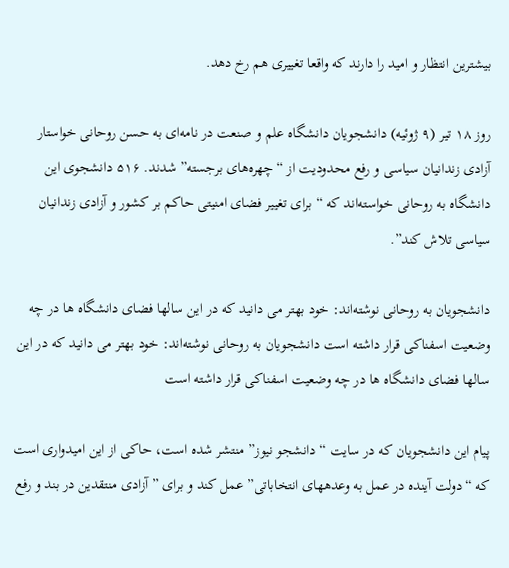بیشترین انتظار و امید را دارند که واقعا تغییری هم رخ دهد.

روز ۱۸ تیر (۹ ژوئیه) دانشجویان دانشگاه علم و صنعت در نامه‌ای به حسن روحانی خواستار آزادی زندانیان سیاسی و رفع محدودیت از “چهره‌های برجسته” شدند. ۵۱۶ دانشجوی این دانشگاه به روحانی خواسته‌اند که “برای تغییر فضای امنیتی حاکم بر کشور و آزادی زندانیان سیاسی تلاش کند”.

دانشجویان به روحانی نوشته‌اند: خود بهتر می دانید که در این سالها فضای دانشگاه ها در چه وضعیت اسفناکی قرار داشته است دانشجویان به روحانی نوشته‌اند: خود بهتر می دانید که در این سالها فضای دانشگاه ها در چه وضعیت اسفناکی قرار داشته است

پیام این دانشجویان که در سایت “دانشجو نیوز” منتشر شده است، حاکی از این امیدواری است که “دولت آینده در عمل به وعدههای انتخاباتی” عمل کند و برای ” آزادی منتقدین در بند و رفع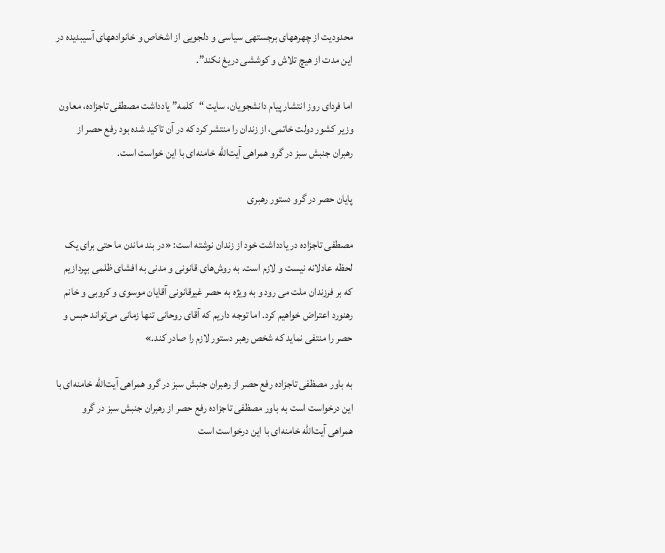محدودیت از چهرههای برجستهی سیاسی و دلجویی از اشخاص و خانوادههای آسیبدیده در این مدت از هیچ تلاش و کوششی دریغ نکند”.

اما فردای روز انتشار پیام دانشجویان، سایت “کلمه” یادداشت مصطفی تاجزاده، معاون وزیر کشور دولت خاتمی، از زندان را منتشر کرد که در آن تاکید شده بود رفع حصر از رهبران جنبش سبز در گرو همراهی آیت‌الله خامنه‌ای با این خواست است.

پایان حصر در گرو دستور رهبری

مصطفی تاجزاده در یادداشت خود از زندان نوشته است: «در بند ماندن ما حتی برای یک لحظه عادلانه نیست و لازم است. به روش‌های قانونی و مدنی به افشای ظلمی بپردازیم که بر فرزندان ملت می رود و به ویژه به حصر غیرقانونی آقایان موسوی و کروبی و خانم رهنورد اعتراض خواهیم کرد. اما توجه داریم که آقای روحانی تنها زمانی می‌تواند حبس و حصر را منتفی نماید که شخص رهبر دستور لازم را صادر کند.»

به باور مصظفی تاجزاده رفع حصر از رهبران جنبش سبز در گرو همراهی آیت‌الله خامنه‌ای با این درخواست است به باور مصظفی تاجزاده رفع حصر از رهبران جنبش سبز در گرو همراهی آیت‌الله خامنه‌ای با این درخواست است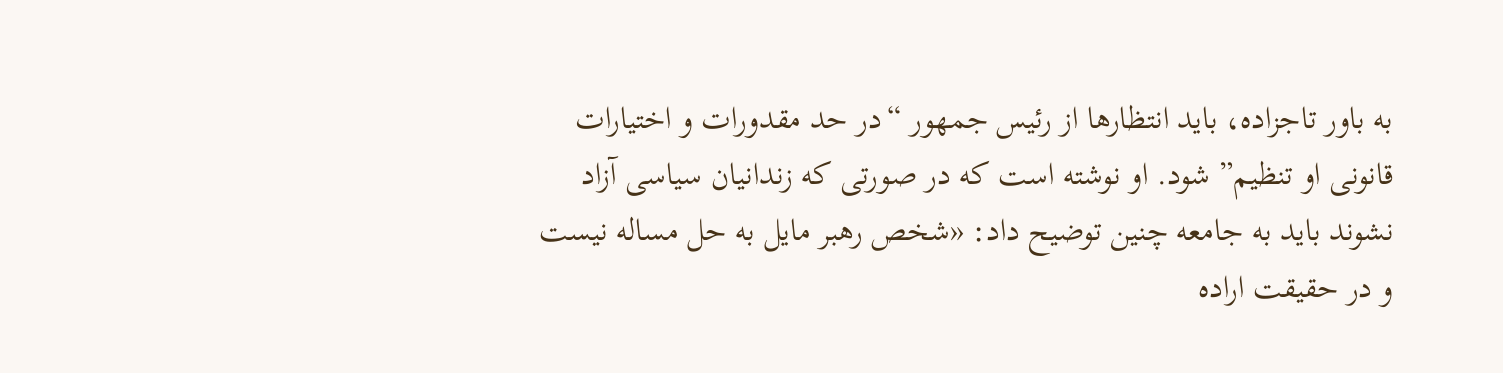به باور تاجزاده، باید انتظارها از رئیس جمهور “در حد مقدورات و اختیارات قانونی او تنظیم” شود. او نوشته است که در صورتی که زندانیان سیاسی آزاد نشوند باید به جامعه چنین توضیح داد: «شخص رهبر مایل به حل مساله نیست و در حقیقت اراده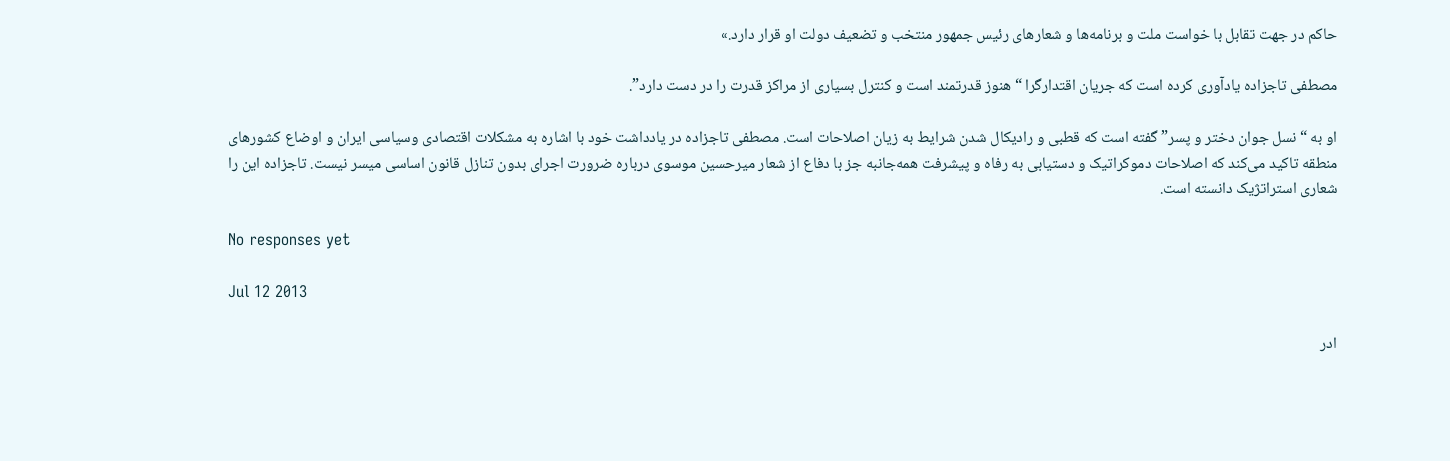حاکم در جهت تقابل با خواست ملت و برنامه‌ها و شعارهای رئیس جمهور منتخب و تضعیف دولت او قرار دارد.»

مصطفی تاجزاده یادآوری کرده است که جریان اقتدارگرا “هنوز قدرتمند است و کنترل بسیاری از مراکز قدرت را در دست دارد”.

او به “نسل جوان دختر و پسر” گفته است که قطبی و رادیکال شدن شرایط به زیان اصلاحات است. مصطفی تاجزاده در یادداشت‌ خود با اشاره به مشکلات اقتصادی وسیاسی ایران و اوضاع کشورهای منطقه تاکید می‌کند که اصلاحات دموکراتیک و دستیابی به رفاه و پیشرفت همه‌جانبه جز با دفاع از شعار میرحسین موسوی درباره ضرورت اجرای بدون تنازل قانون اساسی میسر نیست. تاجزاده این را شعاری استراتژیک دانسته است.

No responses yet

Jul 12 2013

ادر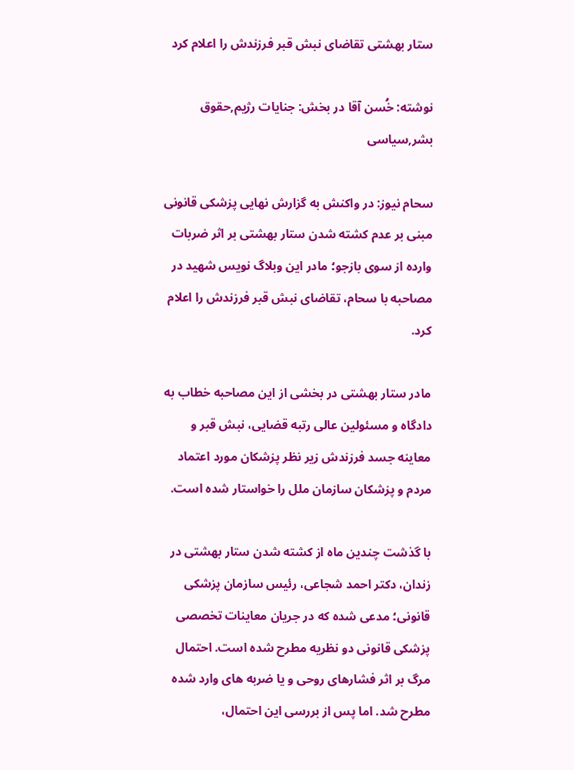ستار بهشتی تقاضای نبش قبر فرزندش را اعلام کرد

نوشته: خُسن آقا در بخش: جنایات رژیم,حقوق بشر,سیاسی

سحام نیوز: در واکنش به گزارش نهایی پزشکی قانونی مبنی بر عدم کشته شدن ستار بهشتی بر اثر ضربات وارده از سوی بازجو؛ مادر این وبلاگ نویس شهید در مصاحبه با سحام، تقاضای نبش قبر فرزندش را اعلام کرد.

مادر ستار بهشتی در بخشی از این مصاحبه خطاب به دادگاه و مسئولین عالی رتبه قضایی، نبش قبر و معاینه جسد فرزندش زیر نظر پزشکان مورد اعتماد مردم و پزشکان سازمان ملل را خواستار شده است.

با گذشت چندین ماه از کشته شدن ستار بهشتی در زندان، دکتر احمد شجاعی، رئیس سازمان پزشکی قانونی؛ مدعی شده که در جریان معاینات تخصصی پزشکی قانونی دو نظریه مطرح شده است. احتمال مرگ بر اثر فشارهای روحی و یا ضربه های وارد شده مطرح شد. اما پس از بررسی این احتمال،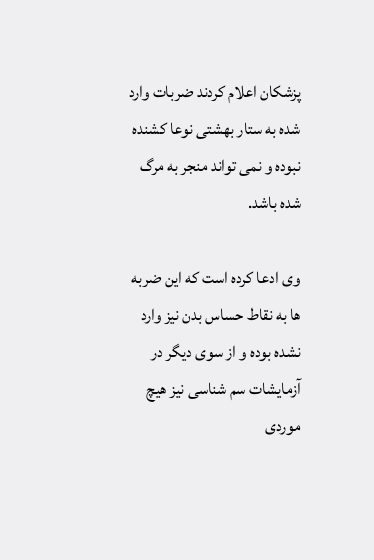پزشکان اعلام کردند ضربات وارد شده به ستار بهشتی نوعا کشنده نبوده و نمی تواند منجر به مرگ شده باشد.

وی ادعا کرده است که این ضربه ها به نقاط حساس بدن نیز وارد نشده بوده و از سوی دیگر در آزمایشات سم شناسی نیز هیچ موردی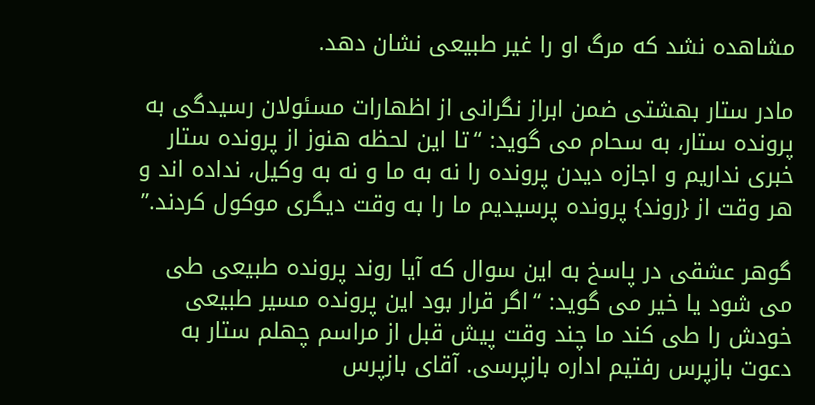مشاهده نشد که مرگ او را غیر طبیعی نشان دهد.

مادر ستار بهشتی ضمن ابراز نگرانی از اظهارات مسئولان رسیدگی به پرونده ستار، به سحام می گوید: “تا این لحظه هنوز از پرونده ستار خبری نداریم و اجازه دیدن پرونده را نه به ما و نه به وکیل، نداده اند و هر وقت از {روند} پرونده پرسیدیم ما را به وقت دیگری موکول کردند.”

گوهر عشقی در پاسخ به این سوال که آیا روند پرونده طبیعی طی می شود یا خیر می گوید: “اگر قرار بود این پرونده مسیر طبیعی خودش را طی کند ما چند وقت پیش قبل از مراسم چهلم ستار به دعوت بازپرس رفتیم اداره بازپرسی. آقای بازپرس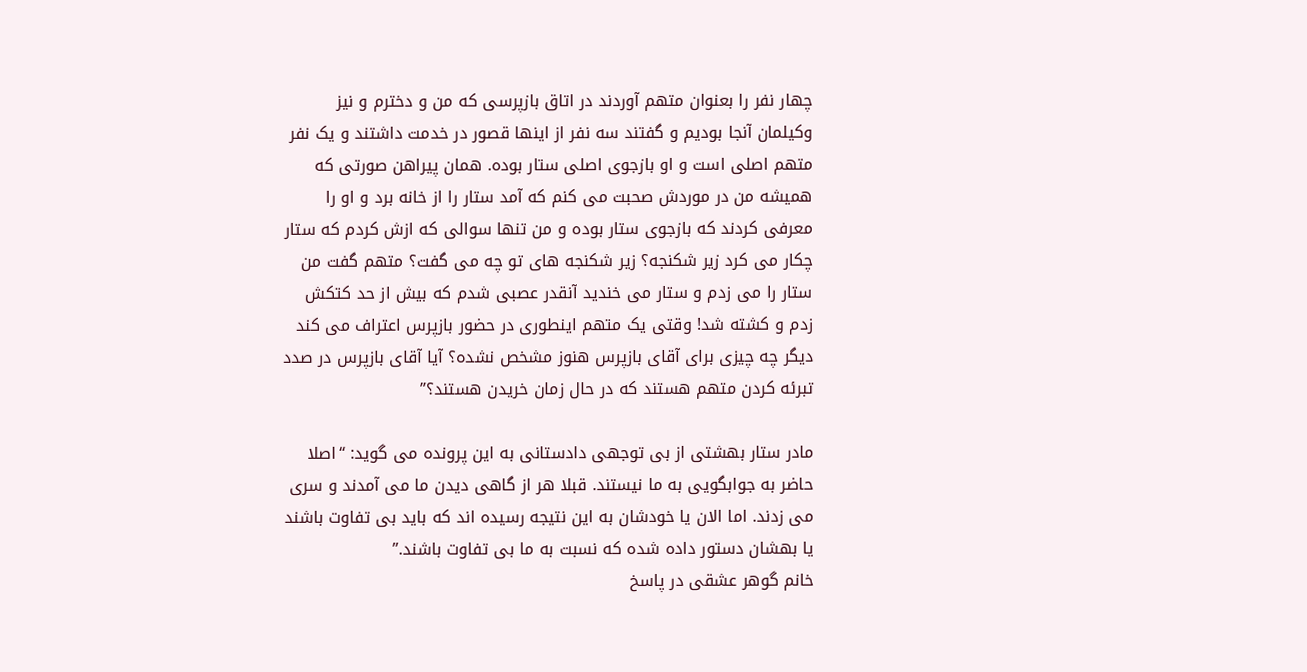چهار نفر را بعنوان متهم آوردند در اتاق بازپرسی که من و دخترم و نیز وکیلمان آنجا بودیم و گفتند سه نفر از اینها قصور در خدمت داشتند و یک نفر متهم اصلی است و او بازجوی اصلی ستار بوده. همان پیراهن صورتی که همیشه من در موردش صحبت می کنم که آمد ستار را از خانه برد و او را معرفی کردند که بازجوی ستار بوده و من تنها سوالی که ازش کردم که ستار چکار می کرد زیر شکنجه؟ زیر شکنجه های تو چه می گفت؟ متهم گفت من ستار را می زدم و ستار می خندید آنقدر عصبی شدم که بیش از حد کتکش زدم و کشته شد! وقتی یک متهم اینطوری در حضور بازپرس اعتراف می کند دیگر چه چیزی برای آقای بازپرس هنوز مشخص نشده؟ آیا آقای بازپرس در صدد تبرئه کردن متهم هستند که در حال زمان خریدن هستند؟”

مادر ستار بهشتی از بی توجهی دادستانی به این پرونده می گوید: “اصلا حاضر به جوابگویی به ما نیستند. قبلا هر از گاهی دیدن ما می آمدند و سری می زدند. اما الان یا خودشان به این نتیجه رسیده اند که باید بی تفاوت باشند یا بهشان دستور داده شده که نسبت به ما بی تفاوت باشند.”
خانم گوهر عشقی در پاسخ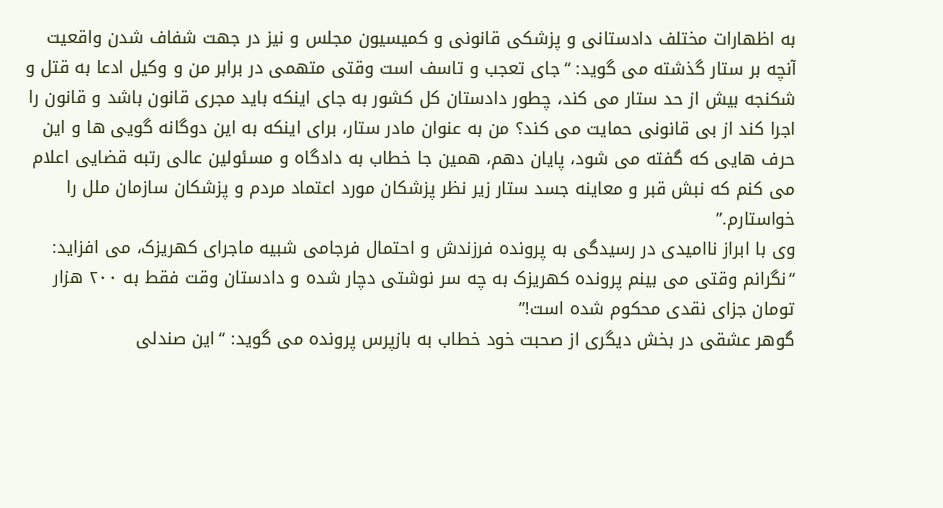به اظهارات مختلف دادستانی و پزشکی قانونی و کمیسیون مجلس و نیز در جهت شفاف شدن واقعیت آنچه بر ستار گذشته می گوید: “جای تعجب و تاسف است وقتی متهمی در برابر من و وکیل ادعا به قتل و شکنجه بیش از حد ستار می کند، چطور دادستان کل کشور به جای اینکه باید مجری قانون باشد و قانون را اجرا کند از بی قانونی حمایت می کند؟ من به عنوان مادر ستار، برای اینکه به این دوگانه گویی ها و این حرف هایی که گفته می شود، پایان دهم، همین جا خطاب به دادگاه و مسئولین عالی رتبه قضایی اعلام می کنم که نبش قبر و معاینه جسد ستار زیر نظر پزشکان مورد اعتماد مردم و پزشکان سازمان ملل را خواستارم.”
وی با ابراز ناامیدی در رسیدگی به پرونده فرزندش و احتمال فرجامی شبیه ماجرای کهریزک، می افزاید: “نگرانم وقتی می بینم پرونده کهریزک به چه سر نوشتی دچار شده و دادستان وقت فقط به ۲۰۰ هزار تومان جزای نقدی محکوم شده است!”
گوهر عشقی در بخش دیگری از صحبت خود خطاب به بازپرس پرونده می گوید: “این صندلی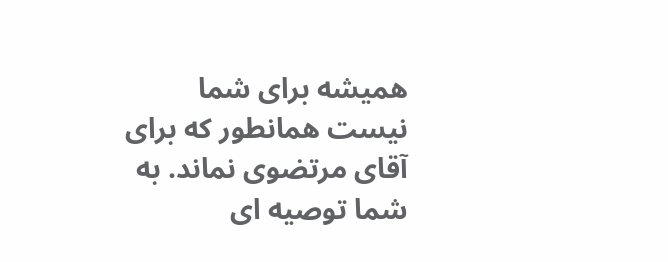همیشه برای شما نیست همانطور که برای آقای مرتضوی نماند. به شما توصیه ای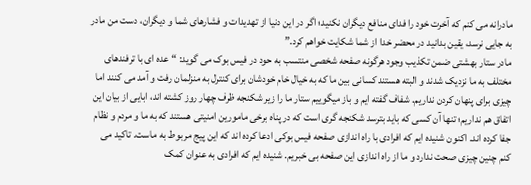مادرانه می کنم که آخرت خود را فدای منافع دیگران نکنید؛ اگر در این دنیا از تهدیدات و فشارهای شما و دیگران، دست من مادر به جایی نرسد، یقین بدانید در محضر خدا از شما شکایت خواهم کرد.”
مادر ستار بهشتی ضمن تکذیب وجود هرگونه صفحه شخصی منتسب به حود در فیس بوک می گوید: “عده ای با ترفندهای مختلف به ما نزدیک شدند و البته هستند کسانی بین ما که به خیال خام خودشان برای کنترل به منزلمان رفت و آمد می کنند اما چیزی برای پنهان کردن نداریم. شفاف گفته ایم و باز میگوییم ستار ما را زیر شکنجه ظرف چهار روز کشته اند، ابایی از بیان این اتفاق هم نداریم؛ تنها آن کسی که باید بترسد شکنجه گری است که در پناه برخی مامورین امنیتی هستند که به ما و مردم و نظام جفا کرده اند. اکنون شنیده ایم که افرادی با راه اندازی صفحه فیس بوکی ادعا کرده اند که این پیج مربوط به ماست. تاکید می کنم چنین چیزی صحت ندارد و ما از راه اندازی این صفحه بی خبریم. شنیده ایم که افرادی به عنوان کمک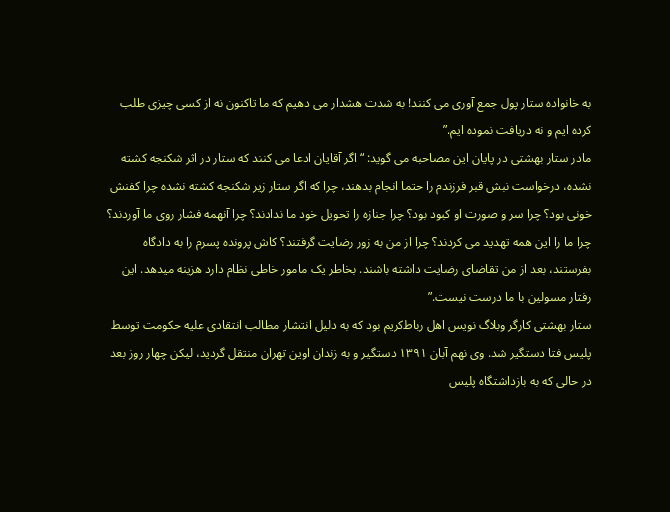به خانواده ستار پول جمع آوری می کنند! به شدت هشدار می دهیم که ما تاکنون نه از کسی چیزی طلب کرده ایم و نه دریافت نموده ایم.”
مادر ستار بهشتی در پایان این مصاحبه می گوید: “اگر آقایان ادعا می کنند که ستار در اثر شکنجه کشته نشده، درخواست نبش قبر فرزندم را حتما انجام بدهند، چرا که اگر ستار زیر شکنجه کشته نشده چرا کفنش خونی بود؟ چرا سر و صورت او کبود بود؟ چرا جنازه را تحویل خود ما ندادند؟ چرا آنهمه فشار روی ما آوردند؟ چرا ما را این همه تهدید می کردند؟ چرا از من به زور رضایت گرفتند؟ کاش پرونده پسرم را به دادگاه بفرستند، بعد از من تقاضای رضایت داشته باشند. بخاطر یک مامور خاطی نظام دارد هزینه میدهد. این رفتار مسولین با ما درست نیست.”
ستار بهشتی کارگر وبلاگ نویس اهل رباط‌کریم بود که به دلیل انتشار مطالب انتقادی علیه حکومت توسط پلیس فتا دستگیر شد. وی نهم آبان ۱۳۹۱ دستگیر و به زندان اوین تهران منتقل گردید، لیکن چهار روز بعد در حالی که به بازداشتگاه پلیس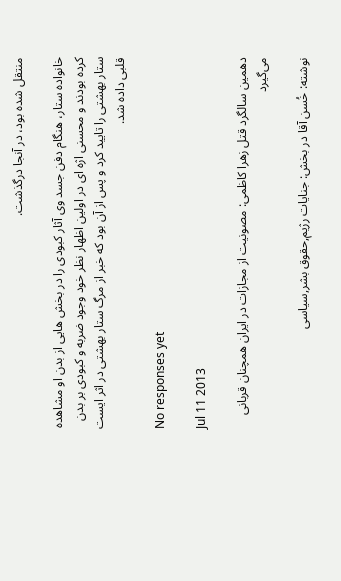منتقل شده بود، در آنجا درگذشت.

خانواده ستار، هنگام دفن جسد وی آثار کبودی را در بخش هایی از بدن او مشاهده کرده بودند و محسنی اژه ای در اولین اظهار نظر خود وجود ضربه و کبودی بر بدن ستار بهشتی را تایید کرد و پس از آن بود که خبر از مرگ ستار بهشتی در اثر ایست قلبی داده شد.

No responses yet

Jul 11 2013

دهمین سالگرد قتل زهرا کاظمی: مصونیت از مجازات در ایران همچنان قربانی می‌گیرد

نوشته: خُسن آقا در بخش: جنایات رژیم,حقوق بشر,سیاسی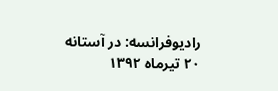رادیوفرانسه: در آستانه ٢٠ تیرماه ١٣٩٢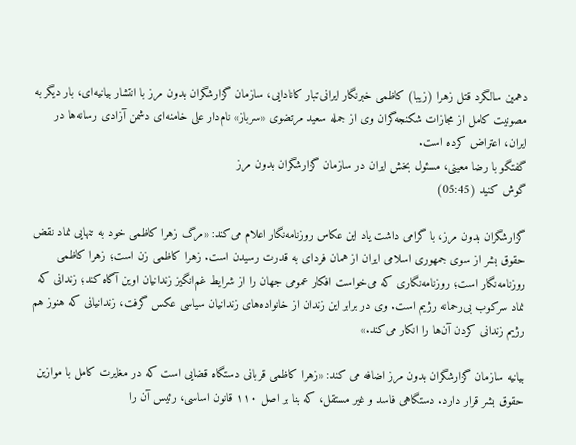دهمین سالگرد قتل زهرا (زیبا) کاظمی خبرنگار ایرانی‌تبار کانادايی، سازمان گزارشگران بدون مرز با انتشار بیانیه‌ای، بار دیگر به مصونیت کامل از مجازات شکنجه‌گران وی از جمله سعید مرتضوی «سرباز» نام‌دار علی خامنه‌ای دشمن آزادی رسانه‌ها در ایران، اعتراض کرده است.
گفتگو با رضا معینی، مسئول بخش ایران در سازمان گزارشگران بدون مرز
گوش کنید (05:45)

گزارشگران بدون مرز، با گرامی داشت یاد این عکاس روزنامه‌نگار اعلام می‌کند: «مرگ زهرا کاظمی خود به تنهایی نماد نقض حقوق بشر از سوی جمهوری اسلامی ایران از همان فردای به قدرت رسیدن است. زهرا کاظمی زن است؛ زهرا کاظمی روزنامه‌نگار است؛ روزنامه‌نگاری که می‌خواست افکار عمومی جهان را از شرایط غم‌انگیز زندانیان اوین آگاه کند؛ زندانی که نماد سرکوب بی‌رحمانه‌ رژیم است. وی در برابر این زندان از خانواده‌های زندانیان سیاسی عکس گرفت، زندانیانی که هنوز هم رژیم زندانی کردن آن‌ها را انکار می‌کند.»

بیانیه سازمان گزارشگران بدون مرز اضافه می کند: «زهرا کاظمی قربانی دستگاه قضایی است که در مغایرت کامل با موازین حقوق بشر قرار دارد. دستگاهی فاسد و غیر مستقل، که بنا بر اصل ١١٠ قانون اساسی، رئیس آن را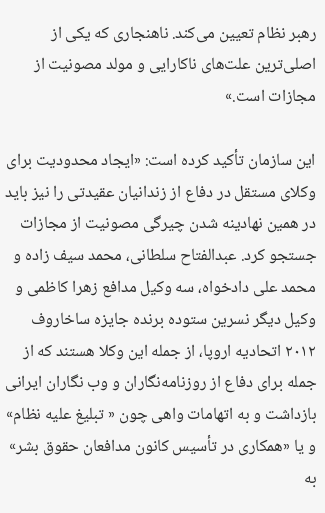رهبر نظام تعیین می‌کند. ناهنجاری که یکی از اصلی‌ترین علت‌های ناکارایی و مولد مصونیت از مجازات است.»

این سازمان تأکید کرده است: «ایجاد محدودیت برای وکلای مستقل در دفاع از زندانیان عقیدتی را نیز باید در همین نهادینه شدن چیرگی مصونیت از مجازات جستجو کرد. عبدالفتاح سلطانی، محمد سیف زاده و محمد علی دادخواه، سه وکیل مدافع زهرا کاظمی و وکیل دیگر نسرین ستوده برنده جایزه ساخاروف ٢٠١٢ اتحادیه اروپا، از جمله این وکلا هستند که از جمله برای دفاع از روزنامه‌نگاران و و‌ب نگاران ایرانی بازداشت و به اتهامات واهی چون « تبلیغ علیه نظام» و یا «همکاری در تأسیس کانون مدافعان حقوق بشر» به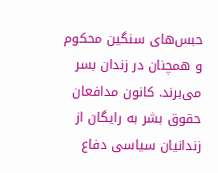حبس‌های سنگین محکوم و همچنان در زندان بسر می‌برند. کانون مدافعان حقوق بشر به رایگان از زندانیان سیاسی دفاع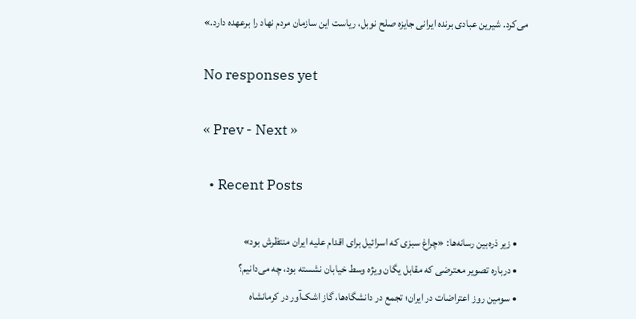می‌کرد. شیرین عبادی برنده ایرانی جایزه صلح نوبل، ریاست این سازمان مردم نهاد را برعهده دارد.»

No responses yet

« Prev - Next »

  • Recent Posts

    • زیر ذره‌بین رسانه‌ها: «چراغ سبزی که اسرائیل برای اقدام علیه ایران منتظرش بود»
    • درباره تصویر معترضی که مقابل یگان ویژه وسط خیابان نشسته‌ بود، چه می‌دانیم؟
    • سومین روز اعتراضات در ایران؛ تجمع در دانشگاه‌ها، گاز اشک‌آور در کرمانشاه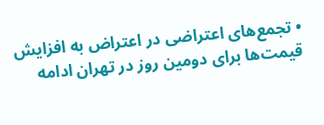• تجمع‌های اعتراضی در اعتراض به افزایش قیمت‌ها برای دومین روز در تهران ادامه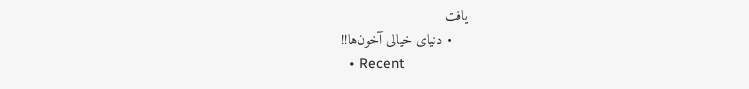یافت
    • دنیای خیالی آخون‌ها!!
  • Recent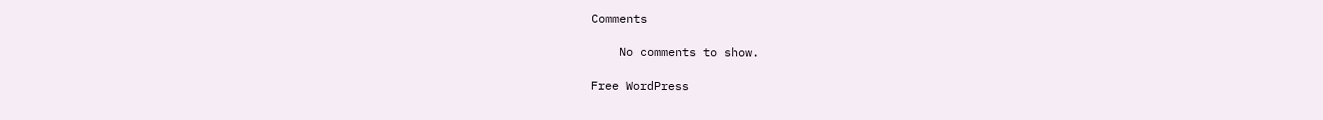Comments

    No comments to show.

Free WordPress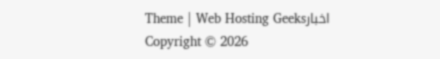Theme | Web Hosting Geeksاخبار Copyright © 2026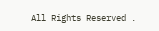All Rights Reserved .